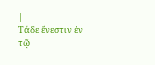|
Τάδε ἔνεστιν ἐν τῷ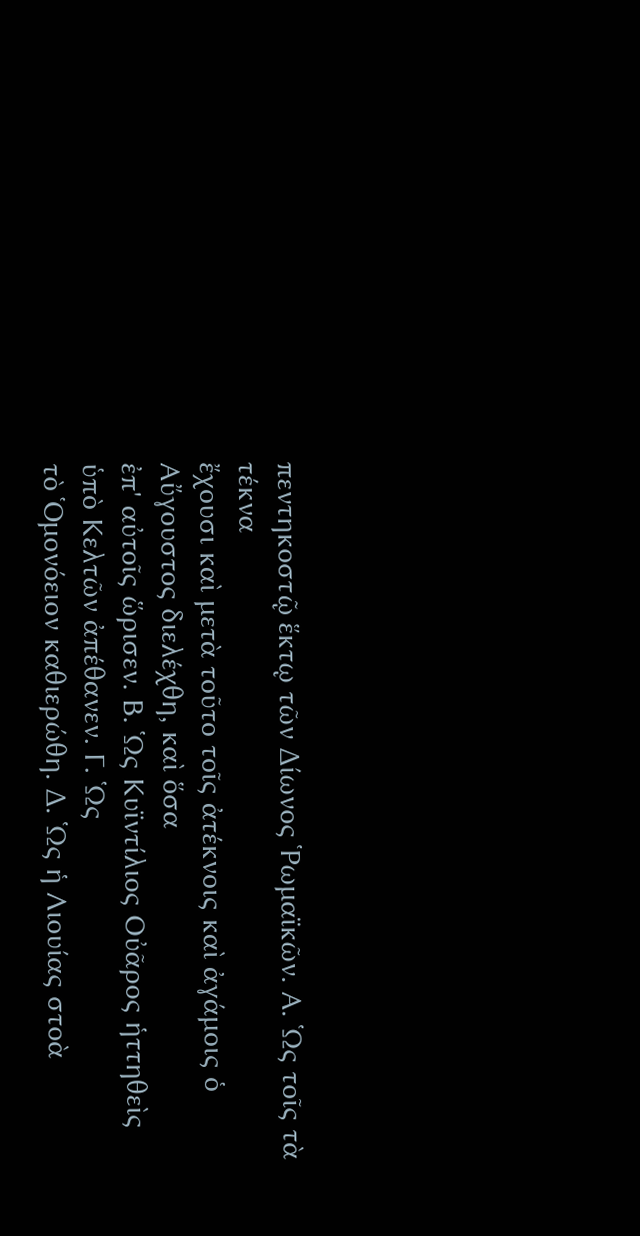πεντηκοστῷ ἕκτῳ τῶν Δίωνος Ῥωμαϊκῶν. Α. Ὡς τοῖς τὰ τέκνα
ἔχουσι καὶ μετὰ τοῦτο τοῖς ἀτέκνοις καὶ ἀγάμοις ὁ Αὔγουστος διελέχθη, καὶ ὅσα
ἐπ' αὐτοῖς ὥρισεν. Β. Ὡς Κυϊντίλιος Οὐᾶρος ἡττηθεὶς ὑπὸ Κελτῶν ἀπέθανεν. Γ. Ὡς
τὸ Ὁμονόειον καθιερώθη. Δ. Ὡς ἡ Λιουίας στοὰ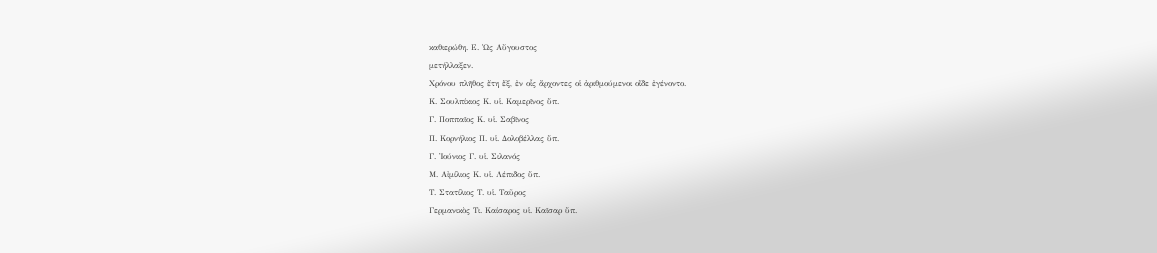καθιερώθη. Ε. Ὡς Αὔγουστος
μετήλλαξεν.
Χρόνου πλῆθος ἔτη ἕξ, ἐν οἷς ἄρχοντες οἱ ἀριθμούμενοι οἵδε ἐγένοντο.
Κ. Σουλπίκιος Κ. υἱ. Καμερῖνος ὕπ.
Γ. Ποππαῖος Κ. υἱ. Σαβῖνος
Π. Κορνήλιος Π. υἱ. Δολοβέλλας ὕπ.
Γ. Ἰούνιος Γ. υἱ. Σιλανός
Μ. Αἰμίλιος Κ. υἱ. Λέπιδος ὕπ.
Τ. Στατίλιος Τ. υἱ. Ταῦρος
Γερμανικὸς Τι. Καίσαρος υἱ. Καῖσαρ ὕπ.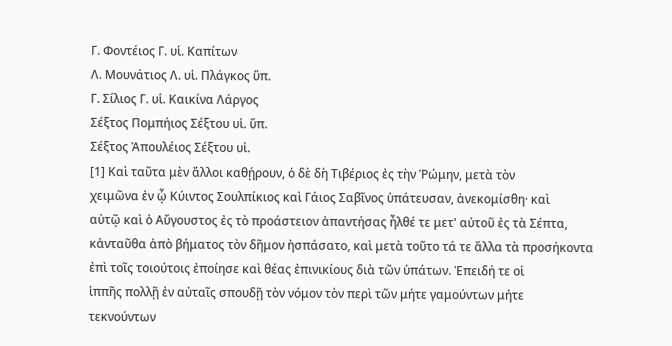Γ. Φοντέιος Γ. υἱ. Καπίτων
Λ. Μουνάτιος Λ. υἱ. Πλάγκος ὕπ.
Γ. Σίλιος Γ. υἱ. Καικίνα Λάργος
Σέξτος Πομπήιος Σέξτου υἱ. ὕπ.
Σέξτος Ἀπουλέιος Σέξτου υἱ.
[1] Καὶ ταῦτα μὲν ἄλλοι καθῄρουν, ὁ δὲ δὴ Τιβέριος ἐς τὴν Ῥώμην, μετὰ τὸν
χειμῶνα ἐν ᾧ Κύιντος Σουλπίκιος καὶ Γάιος Σαβῖνος ὑπάτευσαν, ἀνεκομίσθη· καὶ
αὐτῷ καὶ ὁ Αὔγουστος ἐς τὸ προάστειον ἀπαντήσας ἦλθέ τε μετ' αὐτοῦ ἐς τὰ Σέπτα,
κἀνταῦθα ἀπὸ βήματος τὸν δῆμον ἠσπάσατο, καὶ μετὰ τοῦτο τά τε ἄλλα τὰ προσήκοντα
ἐπὶ τοῖς τοιούτοις ἐποίησε καὶ θέας ἐπινικίους διὰ τῶν ὑπάτων. Ἐπειδή τε οἱ
ἱππῆς πολλῇ ἐν αὐταῖς σπουδῇ τὸν νόμον τὸν περὶ τῶν μήτε γαμούντων μήτε
τεκνούντων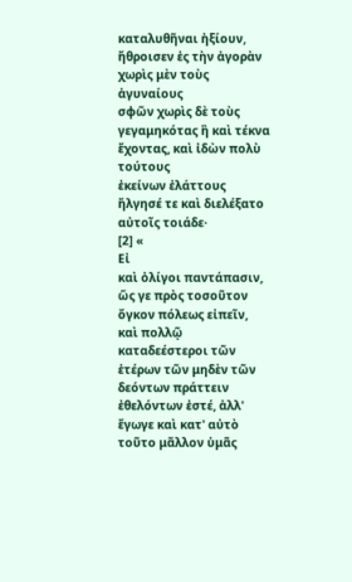καταλυθῆναι ἠξίουν, ἤθροισεν ἐς τὴν ἀγορὰν χωρὶς μὲν τοὺς ἀγυναίους
σφῶν χωρὶς δὲ τοὺς γεγαμηκότας ἢ καὶ τέκνα ἔχοντας, καὶ ἰδὼν πολὺ τούτους
ἐκείνων ἐλάττους ἤλγησέ τε καὶ διελέξατο αὐτοῖς τοιάδε·
[2] «
Εἰ
καὶ ὀλίγοι παντάπασιν, ὥς γε πρὸς τοσοῦτον ὄγκον πόλεως εἰπεῖν, καὶ πολλῷ
καταδεέστεροι τῶν ἑτέρων τῶν μηδὲν τῶν δεόντων πράττειν ἐθελόντων ἐστέ, ἀλλ'
ἔγωγε καὶ κατ' αὐτὸ τοῦτο μᾶλλον ὑμᾶς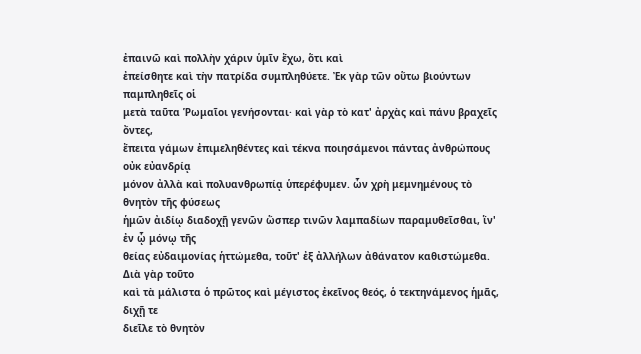ἐπαινῶ καὶ πολλὴν χάριν ὑμῖν ἔχω, ὅτι καὶ
ἐπείσθητε καὶ τὴν πατρίδα συμπληθύετε. Ἐκ γὰρ τῶν οὕτω βιούντων παμπληθεῖς οἱ
μετὰ ταῦτα Ῥωμαῖοι γενήσονται· καὶ γὰρ τὸ κατ' ἀρχὰς καὶ πάνυ βραχεῖς ὄντες,
ἔπειτα γάμων ἐπιμεληθέντες καὶ τέκνα ποιησάμενοι πάντας ἀνθρώπους οὐκ εὐανδρίᾳ
μόνον ἀλλὰ καὶ πολυανθρωπίᾳ ὑπερέφυμεν. ὧν χρὴ μεμνημένους τὸ θνητὸν τῆς φύσεως
ἡμῶν ἀιδίῳ διαδοχῇ γενῶν ὥσπερ τινῶν λαμπαδίων παραμυθεῖσθαι, ἵν' ἐν ᾧ μόνῳ τῆς
θείας εὐδαιμονίας ἡττώμεθα, τοῦτ' ἐξ ἀλλήλων ἀθάνατον καθιστώμεθα. Διὰ γὰρ τοῦτο
καὶ τὰ μάλιστα ὁ πρῶτος καὶ μέγιστος ἐκεῖνος θεός, ὁ τεκτηνάμενος ἡμᾶς, διχῇ τε
διεῖλε τὸ θνητὸν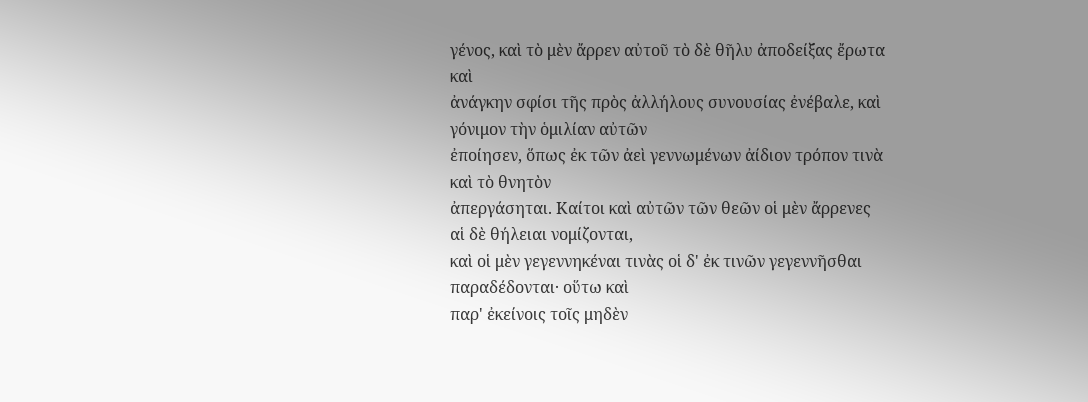γένος, καὶ τὸ μὲν ἄρρεν αὐτοῦ τὸ δὲ θῆλυ ἀποδείξας ἔρωτα καὶ
ἀνάγκην σφίσι τῆς πρὸς ἀλλήλους συνουσίας ἐνέβαλε, καὶ γόνιμον τὴν ὁμιλίαν αὐτῶν
ἐποίησεν, ὅπως ἐκ τῶν ἀεὶ γεννωμένων ἀίδιον τρόπον τινὰ καὶ τὸ θνητὸν
ἀπεργάσηται. Καίτοι καὶ αὐτῶν τῶν θεῶν οἱ μὲν ἄρρενες αἱ δὲ θήλειαι νομίζονται,
καὶ οἱ μὲν γεγεννηκέναι τινὰς οἱ δ' ἐκ τινῶν γεγεννῆσθαι παραδέδονται· οὕτω καὶ
παρ' ἐκείνοις τοῖς μηδὲν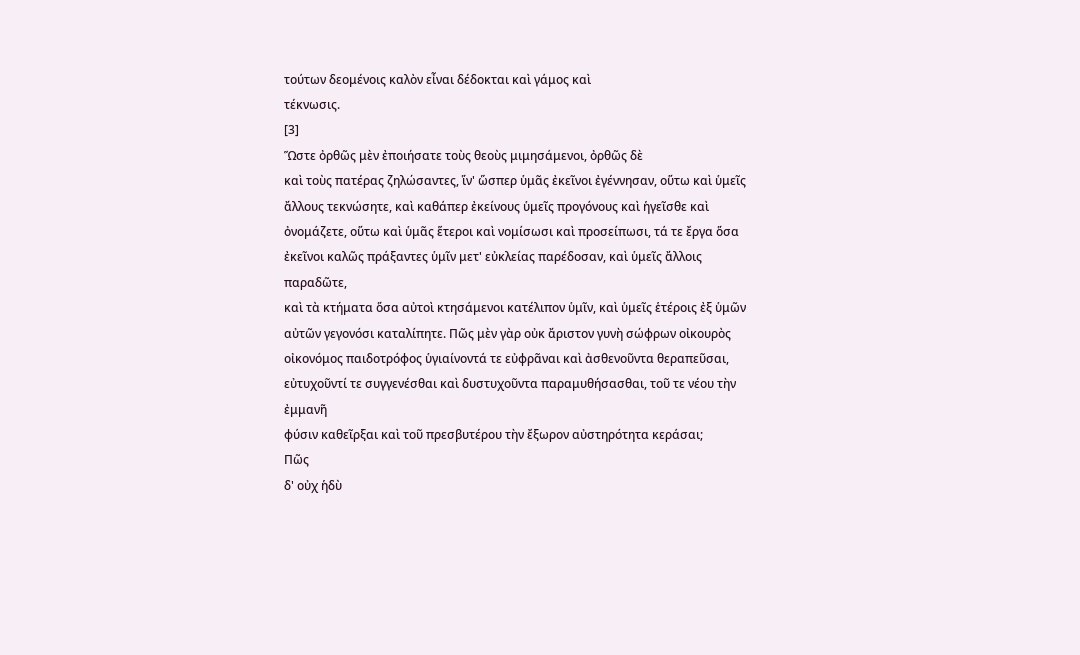τούτων δεομένοις καλὸν εἶναι δέδοκται καὶ γάμος καὶ
τέκνωσις.
[3]
Ὥστε ὀρθῶς μὲν ἐποιήσατε τοὺς θεοὺς μιμησάμενοι, ὀρθῶς δὲ
καὶ τοὺς πατέρας ζηλώσαντες, ἵν' ὥσπερ ὑμᾶς ἐκεῖνοι ἐγέννησαν, οὕτω καὶ ὑμεῖς
ἄλλους τεκνώσητε, καὶ καθάπερ ἐκείνους ὑμεῖς προγόνους καὶ ἡγεῖσθε καὶ
ὀνομάζετε, οὕτω καὶ ὑμᾶς ἕτεροι καὶ νομίσωσι καὶ προσείπωσι, τά τε ἔργα ὅσα
ἐκεῖνοι καλῶς πράξαντες ὑμῖν μετ' εὐκλείας παρέδοσαν, καὶ ὑμεῖς ἄλλοις παραδῶτε,
καὶ τὰ κτήματα ὅσα αὐτοὶ κτησάμενοι κατέλιπον ὑμῖν, καὶ ὑμεῖς ἑτέροις ἐξ ὑμῶν
αὐτῶν γεγονόσι καταλίπητε. Πῶς μὲν γὰρ οὐκ ἄριστον γυνὴ σώφρων οἰκουρὸς
οἰκονόμος παιδοτρόφος ὑγιαίνοντά τε εὐφρᾶναι καὶ ἀσθενοῦντα θεραπεῦσαι,
εὐτυχοῦντί τε συγγενέσθαι καὶ δυστυχοῦντα παραμυθήσασθαι, τοῦ τε νέου τὴν ἐμμανῆ
φύσιν καθεῖρξαι καὶ τοῦ πρεσβυτέρου τὴν ἔξωρον αὐστηρότητα κεράσαι;
Πῶς
δ' οὐχ ἡδὺ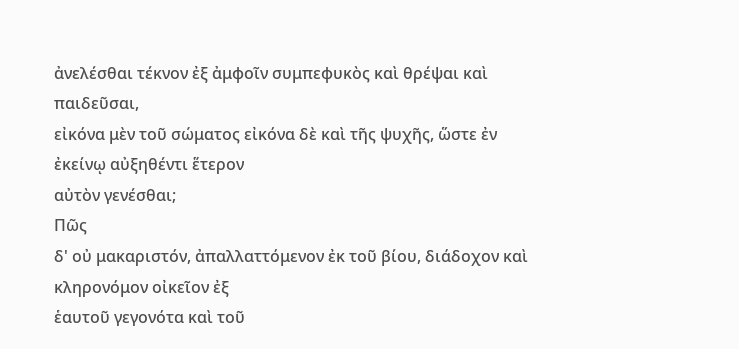ἀνελέσθαι τέκνον ἐξ ἀμφοῖν συμπεφυκὸς καὶ θρέψαι καὶ παιδεῦσαι,
εἰκόνα μὲν τοῦ σώματος εἰκόνα δὲ καὶ τῆς ψυχῆς, ὥστε ἐν ἐκείνῳ αὐξηθέντι ἕτερον
αὐτὸν γενέσθαι;
Πῶς
δ' οὐ μακαριστόν, ἀπαλλαττόμενον ἐκ τοῦ βίου, διάδοχον καὶ κληρονόμον οἰκεῖον ἐξ
ἑαυτοῦ γεγονότα καὶ τοῦ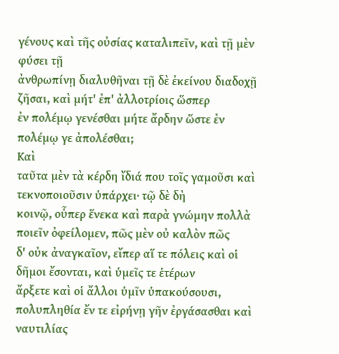γένους καὶ τῆς οὐσίας καταλιπεῖν, καὶ τῇ μὲν φύσει τῇ
ἀνθρωπίνῃ διαλυθῆναι τῇ δὲ ἐκείνου διαδοχῇ ζῆσαι, καὶ μήτ' ἐπ' ἀλλοτρίοις ὥσπερ
ἐν πολέμῳ γενέσθαι μήτε ἄρδην ὥστε ἐν πολέμῳ γε ἀπολέσθαι;
Καὶ
ταῦτα μὲν τὰ κέρδη ἴδιά που τοῖς γαμοῦσι καὶ τεκνοποιοῦσιν ὑπάρχει· τῷ δὲ δὴ
κοινῷ, οὗπερ ἕνεκα καὶ παρὰ γνώμην πολλὰ ποιεῖν ὀφείλομεν, πῶς μὲν οὐ καλὸν πῶς
δ' οὐκ ἀναγκαῖον, εἴπερ αἵ τε πόλεις καὶ οἱ δῆμοι ἔσονται, καὶ ὑμεῖς τε ἑτέρων
ἄρξετε καὶ οἱ ἄλλοι ὑμῖν ὑπακούσουσι, πολυπληθία ἔν τε εἰρήνῃ γῆν ἐργάσασθαι καὶ
ναυτιλίας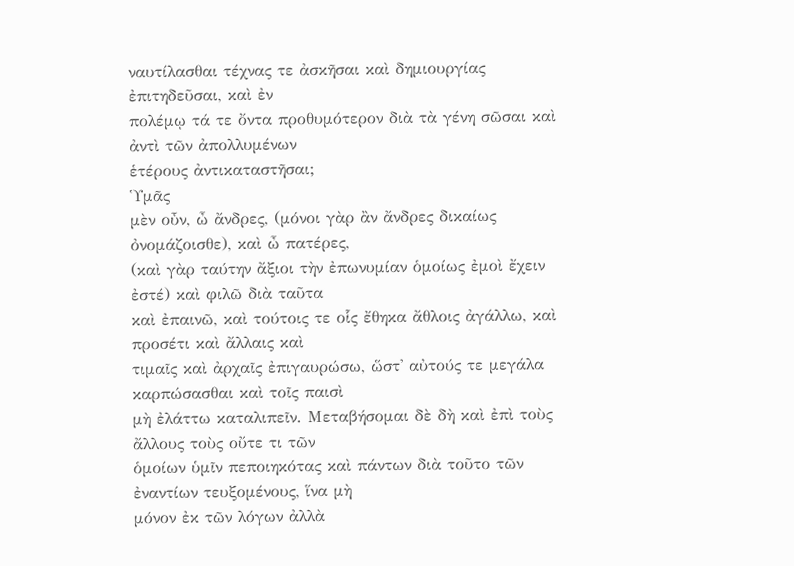ναυτίλασθαι τέχνας τε ἀσκῆσαι καὶ δημιουργίας ἐπιτηδεῦσαι, καὶ ἐν
πολέμῳ τά τε ὄντα προθυμότερον διὰ τὰ γένη σῶσαι καὶ ἀντὶ τῶν ἀπολλυμένων
ἑτέρους ἀντικαταστῆσαι;
Ὑμᾶς
μὲν οὖν, ὦ ἄνδρες, (μόνοι γὰρ ἂν ἄνδρες δικαίως ὀνομάζοισθε), καὶ ὦ πατέρες,
(καὶ γὰρ ταύτην ἄξιοι τὴν ἐπωνυμίαν ὁμοίως ἐμοὶ ἔχειν ἐστέ) καὶ φιλῶ διὰ ταῦτα
καὶ ἐπαινῶ, καὶ τούτοις τε οἷς ἔθηκα ἄθλοις ἀγάλλω, καὶ προσέτι καὶ ἄλλαις καὶ
τιμαῖς καὶ ἀρχαῖς ἐπιγαυρώσω, ὥστ' αὐτούς τε μεγάλα καρπώσασθαι καὶ τοῖς παισὶ
μὴ ἐλάττω καταλιπεῖν. Μεταβήσομαι δὲ δὴ καὶ ἐπὶ τοὺς ἄλλους τοὺς οὔτε τι τῶν
ὁμοίων ὑμῖν πεποιηκότας καὶ πάντων διὰ τοῦτο τῶν ἐναντίων τευξομένους, ἵνα μὴ
μόνον ἐκ τῶν λόγων ἀλλὰ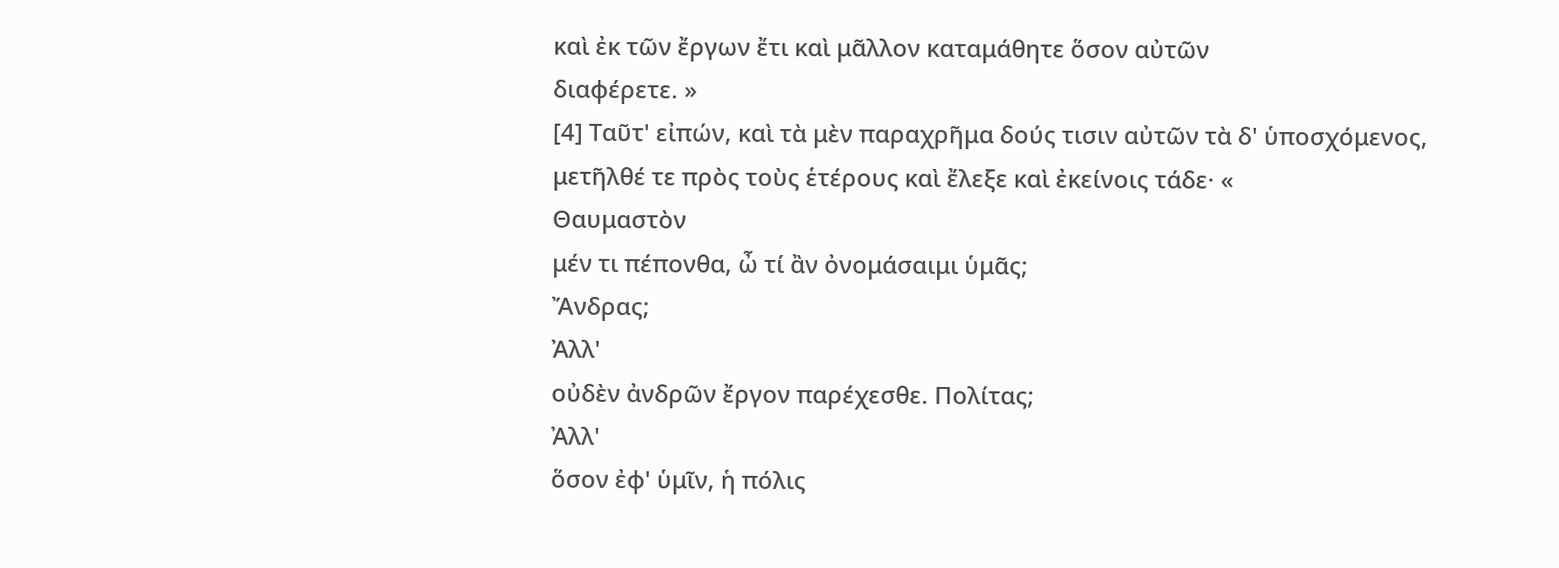καὶ ἐκ τῶν ἔργων ἔτι καὶ μᾶλλον καταμάθητε ὅσον αὐτῶν
διαφέρετε. »
[4] Ταῦτ' εἰπών, καὶ τὰ μὲν παραχρῆμα δούς τισιν αὐτῶν τὰ δ' ὑποσχόμενος,
μετῆλθέ τε πρὸς τοὺς ἑτέρους καὶ ἔλεξε καὶ ἐκείνοις τάδε· «
Θαυμαστὸν
μέν τι πέπονθα, ὦ τί ἂν ὀνομάσαιμι ὑμᾶς;
Ἄνδρας;
Ἀλλ'
οὐδὲν ἀνδρῶν ἔργον παρέχεσθε. Πολίτας;
Ἀλλ'
ὅσον ἐφ' ὑμῖν, ἡ πόλις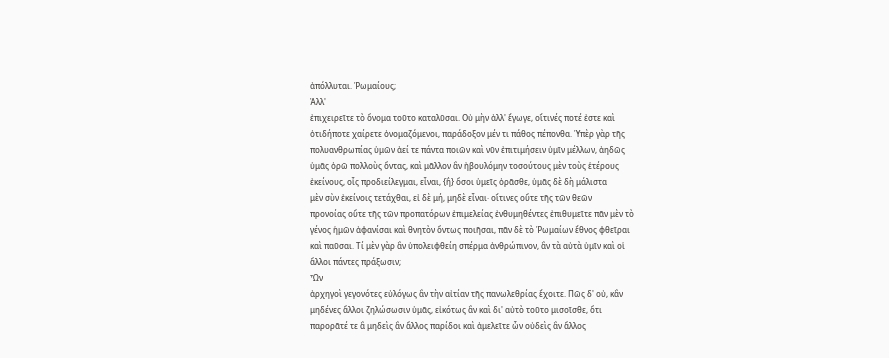ἀπόλλυται. Ῥωμαίους;
Ἀλλ'
ἐπιχειρεῖτε τὸ ὄνομα τοῦτο καταλῦσαι. Οὐ μὴν ἀλλ' ἔγωγε, οἵτινές ποτέ ἐστε καὶ
ὁτιδήποτε χαίρετε ὀνομαζόμενοι, παράδοξον μέν τι πάθος πέπονθα. Ὑπὲρ γὰρ τῆς
πολυανθρωπίας ὑμῶν ἀεί τε πάντα ποιῶν καὶ νῦν ἐπιτιμήσειν ὑμῖν μέλλων, ἀηδῶς
ὑμᾶς ὁρῶ πολλοὺς ὄντας, καὶ μᾶλλον ἂν ἠβουλόμην τοσούτους μὲν τοὺς ἑτέρους
ἐκείνους, οἷς προδιείλεγμαι, εἶναι, {ἢ} ὅσοι ὑμεῖς ὁρᾶσθε, ὑμᾶς δὲ δὴ μάλιστα
μὲν σὺν ἐκείνοις τετάχθαι, εἰ δὲ μή, μηδὲ εἶναι· οἵτινες οὔτε τῆς τῶν θεῶν
προνοίας οὔτε τῆς τῶν προπατόρων ἐπιμελείας ἐνθυμηθέντες ἐπιθυμεῖτε πᾶν μὲν τὸ
γένος ἡμῶν ἀφανίσαι καὶ θνητὸν ὄντως ποιῆσαι, πᾶν δὲ τὸ Ῥωμαίων ἔθνος φθεῖραι
καὶ παῦσαι. Τί μὲν γὰρ ἂν ὑπολειφθείη σπέρμα ἀνθρώπινον, ἂν τὰ αὐτὰ ὑμῖν καὶ οἱ
ἄλλοι πάντες πράξωσιν;
Ὧν
ἀρχηγοὶ γεγονότες εὐλόγως ἂν τὴν αἰτίαν τῆς πανωλεθρίας ἔχοιτε. Πῶς δ' οὐ, κἂν
μηδένες ἄλλοι ζηλώσωσιν ὑμᾶς, εἰκότως ἂν καὶ δι' αὐτὸ τοῦτο μισοῖσθε, ὅτι
παρορᾶτέ τε ἃ μηδεὶς ἂν ἄλλος παρίδοι καὶ ἀμελεῖτε ὧν οὐδεὶς ἂν ἄλλος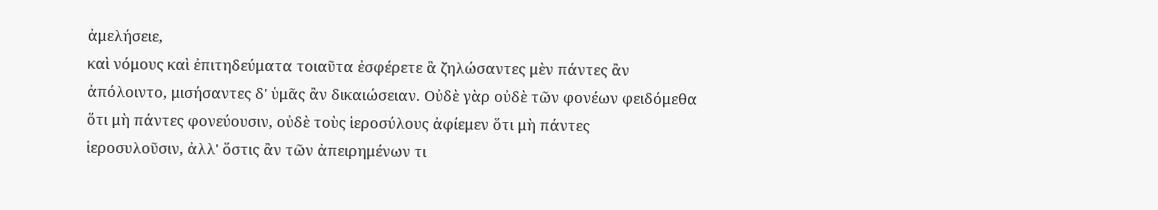ἀμελήσειε,
καὶ νόμους καὶ ἐπιτηδεύματα τοιαῦτα ἐσφέρετε ἃ ζηλώσαντες μὲν πάντες ἂν
ἀπόλοιντο, μισήσαντες δ' ὑμᾶς ἂν δικαιώσειαν. Οὐδὲ γὰρ οὐδὲ τῶν φονέων φειδόμεθα
ὅτι μὴ πάντες φονεύουσιν, οὐδὲ τοὺς ἱεροσύλους ἀφίεμεν ὅτι μὴ πάντες
ἱεροσυλοῦσιν, ἀλλ' ὅστις ἂν τῶν ἀπειρημένων τι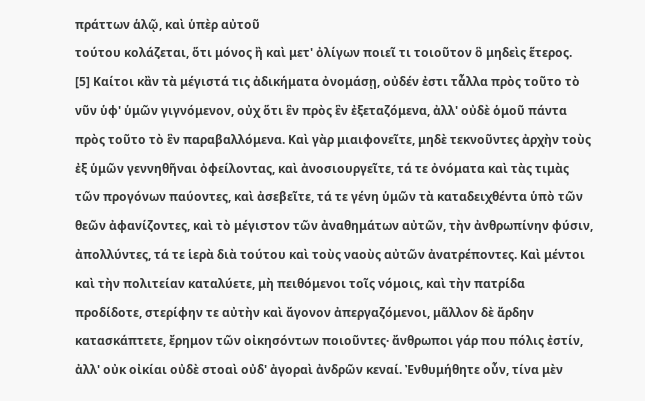πράττων ἁλῷ, καὶ ὑπὲρ αὐτοῦ
τούτου κολάζεται, ὅτι μόνος ἢ καὶ μετ' ὀλίγων ποιεῖ τι τοιοῦτον ὃ μηδεὶς ἕτερος.
[5] Καίτοι κἂν τὰ μέγιστά τις ἀδικήματα ὀνομάσῃ, οὐδέν ἐστι τἆλλα πρὸς τοῦτο τὸ
νῦν ὑφ' ὑμῶν γιγνόμενον, οὐχ ὅτι ἓν πρὸς ἓν ἐξεταζόμενα, ἀλλ' οὐδὲ ὁμοῦ πάντα
πρὸς τοῦτο τὸ ἓν παραβαλλόμενα. Καὶ γὰρ μιαιφονεῖτε, μηδὲ τεκνοῦντες ἀρχὴν τοὺς
ἐξ ὑμῶν γεννηθῆναι ὀφείλοντας, καὶ ἀνοσιουργεῖτε, τά τε ὀνόματα καὶ τὰς τιμὰς
τῶν προγόνων παύοντες, καὶ ἀσεβεῖτε, τά τε γένη ὑμῶν τὰ καταδειχθέντα ὑπὸ τῶν
θεῶν ἀφανίζοντες, καὶ τὸ μέγιστον τῶν ἀναθημάτων αὐτῶν, τὴν ἀνθρωπίνην φύσιν,
ἀπολλύντες, τά τε ἱερὰ διὰ τούτου καὶ τοὺς ναοὺς αὐτῶν ἀνατρέποντες. Καὶ μέντοι
καὶ τὴν πολιτείαν καταλύετε, μὴ πειθόμενοι τοῖς νόμοις, καὶ τὴν πατρίδα
προδίδοτε, στερίφην τε αὐτὴν καὶ ἄγονον ἀπεργαζόμενοι, μᾶλλον δὲ ἄρδην
κατασκάπτετε, ἔρημον τῶν οἰκησόντων ποιοῦντες· ἄνθρωποι γάρ που πόλις ἐστίν,
ἀλλ' οὐκ οἰκίαι οὐδὲ στοαὶ οὐδ' ἀγοραὶ ἀνδρῶν κεναί. Ἐνθυμήθητε οὖν, τίνα μὲν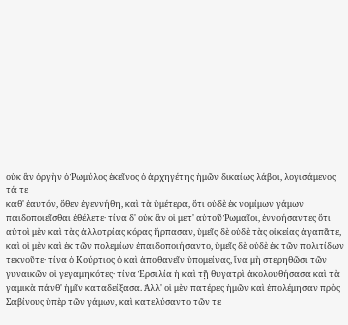οὐκ ἂν ὀργὴν ὁ Ῥωμύλος ἐκεῖνος ὁ ἀρχηγέτης ἡμῶν δικαίως λάβοι, λογισάμενος τά τε
καθ' ἑαυτόν, ὅθεν ἐγεννήθη, καὶ τὰ ὑμέτερα, ὅτι οὐδὲ ἐκ νομίμων γάμων
παιδοποιεῖσθαι ἐθέλετε· τίνα δ' οὐκ ἂν οἱ μετ' αὐτοῦ Ῥωμαῖοι, ἐννοήσαντες ὅτι
αὐτοὶ μὲν καὶ τὰς ἀλλοτρίας κόρας ἥρπασαν, ὑμεῖς δὲ οὐδὲ τὰς οἰκείας ἀγαπᾶτε,
καὶ οἱ μὲν καὶ ἐκ τῶν πολεμίων ἐπαιδοποιήσαντο, ὑμεῖς δὲ οὐδὲ ἐκ τῶν πολιτίδων
τεκνοῦτε· τίνα ὁ Κούρτιος ὁ καὶ ἀποθανεῖν ὑπομείνας, ἵνα μὴ στερηθῶσι τῶν
γυναικῶν οἱ γεγαμηκότες· τίνα Ἐρσιλία ἡ καὶ τῇ θυγατρὶ ἀκολουθήσασα καὶ τὰ
γαμικὰ πάνθ' ἡμῖν καταδείξασα. Ἀλλ' οἱ μὲν πατέρες ἡμῶν καὶ ἐπολέμησαν πρὸς
Σαβίνους ὑπὲρ τῶν γάμων, καὶ κατελύσαντο τῶν τε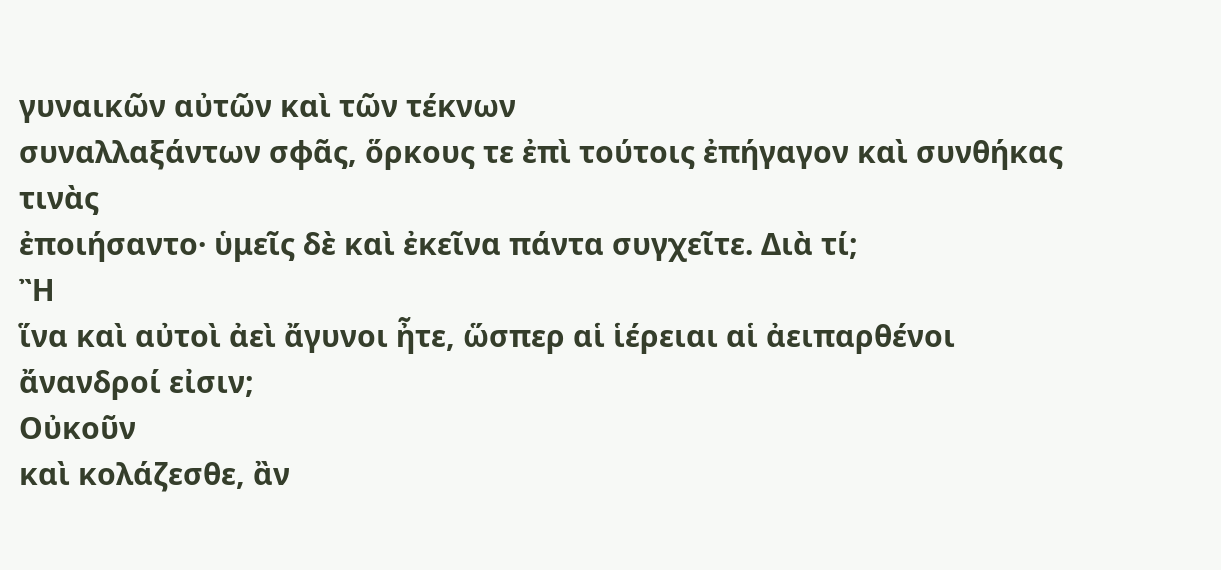γυναικῶν αὐτῶν καὶ τῶν τέκνων
συναλλαξάντων σφᾶς, ὅρκους τε ἐπὶ τούτοις ἐπήγαγον καὶ συνθήκας τινὰς
ἐποιήσαντο· ὑμεῖς δὲ καὶ ἐκεῖνα πάντα συγχεῖτε. Διὰ τί;
Ἢ
ἵνα καὶ αὐτοὶ ἀεὶ ἄγυνοι ἦτε, ὥσπερ αἱ ἱέρειαι αἱ ἀειπαρθένοι ἄνανδροί εἰσιν;
Οὐκοῦν
καὶ κολάζεσθε, ἂν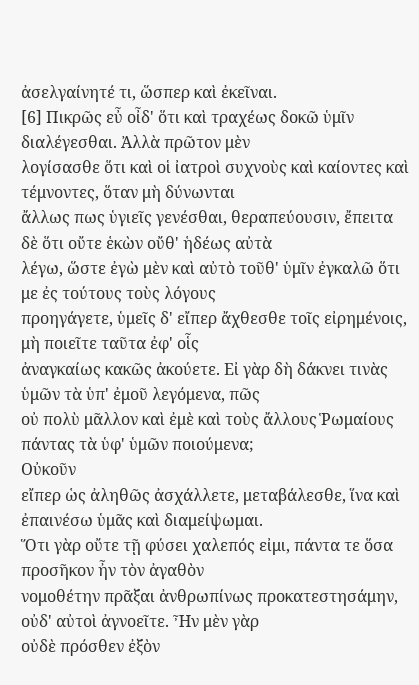ἀσελγαίνητέ τι, ὥσπερ καὶ ἐκεῖναι.
[6] Πικρῶς εὖ οἶδ' ὅτι καὶ τραχέως δοκῶ ὑμῖν διαλέγεσθαι. Ἀλλὰ πρῶτον μὲν
λογίσασθε ὅτι καὶ οἱ ἰατροὶ συχνοὺς καὶ καίοντες καὶ τέμνοντες, ὅταν μὴ δύνωνται
ἄλλως πως ὑγιεῖς γενέσθαι, θεραπεύουσιν, ἔπειτα δὲ ὅτι οὔτε ἑκὼν οὔθ' ἡδέως αὐτὰ
λέγω, ὥστε ἐγὼ μὲν καὶ αὐτὸ τοῦθ' ὑμῖν ἐγκαλῶ ὅτι με ἐς τούτους τοὺς λόγους
προηγάγετε, ὑμεῖς δ' εἴπερ ἄχθεσθε τοῖς εἰρημένοις, μὴ ποιεῖτε ταῦτα ἐφ' οἷς
ἀναγκαίως κακῶς ἀκούετε. Εἰ γὰρ δὴ δάκνει τινὰς ὑμῶν τὰ ὑπ' ἐμοῦ λεγόμενα, πῶς
οὐ πολὺ μᾶλλον καὶ ἐμὲ καὶ τοὺς ἄλλους Ῥωμαίους πάντας τὰ ὑφ' ὑμῶν ποιούμενα;
Οὐκοῦν
εἴπερ ὡς ἀληθῶς ἀσχάλλετε, μεταβάλεσθε, ἵνα καὶ ἐπαινέσω ὑμᾶς καὶ διαμείψωμαι.
Ὅτι γὰρ οὔτε τῇ φύσει χαλεπός εἰμι, πάντα τε ὅσα προσῆκον ἦν τὸν ἀγαθὸν
νομοθέτην πρᾶξαι ἀνθρωπίνως προκατεστησάμην, οὐδ' αὐτοὶ ἀγνοεῖτε. Ἦν μὲν γὰρ
οὐδὲ πρόσθεν ἐξὸν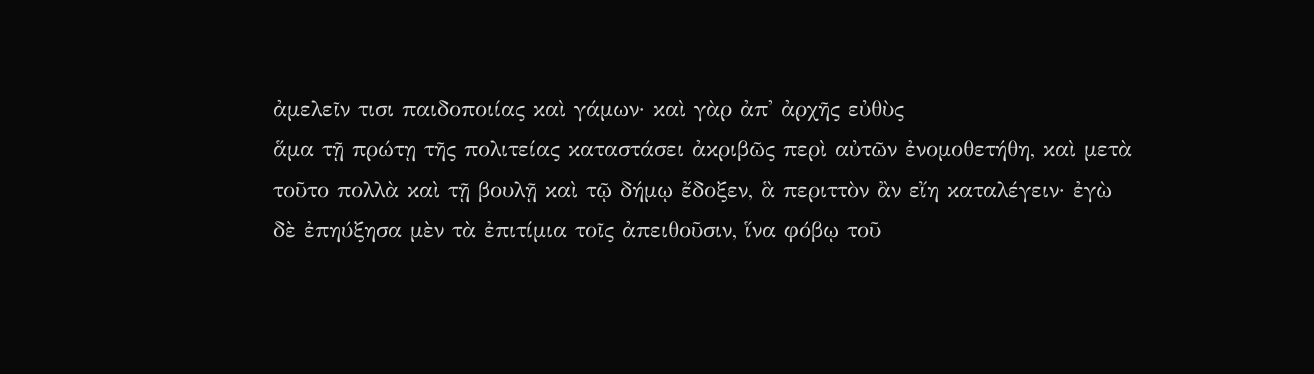ἀμελεῖν τισι παιδοποιίας καὶ γάμων· καὶ γὰρ ἀπ' ἀρχῆς εὐθὺς
ἅμα τῇ πρώτῃ τῆς πολιτείας καταστάσει ἀκριβῶς περὶ αὐτῶν ἐνομοθετήθη, καὶ μετὰ
τοῦτο πολλὰ καὶ τῇ βουλῇ καὶ τῷ δήμῳ ἔδοξεν, ἃ περιττὸν ἂν εἴη καταλέγειν· ἐγὼ
δὲ ἐπηύξησα μὲν τὰ ἐπιτίμια τοῖς ἀπειθοῦσιν, ἵνα φόβῳ τοῦ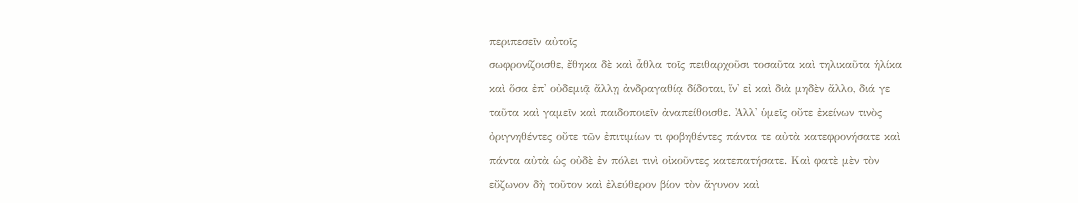περιπεσεῖν αὐτοῖς
σωφρονίζοισθε, ἔθηκα δὲ καὶ ἆθλα τοῖς πειθαρχοῦσι τοσαῦτα καὶ τηλικαῦτα ἡλίκα
καὶ ὅσα ἐπ' οὐδεμιᾷ ἄλλῃ ἀνδραγαθίᾳ δίδοται, ἵν' εἰ καὶ διὰ μηδὲν ἄλλο, διά γε
ταῦτα καὶ γαμεῖν καὶ παιδοποιεῖν ἀναπείθοισθε. Ἀλλ' ὑμεῖς οὔτε ἐκείνων τινὸς
ὀριγνηθέντες οὔτε τῶν ἐπιτιμίων τι φοβηθέντες πάντα τε αὐτὰ κατεφρονήσατε καὶ
πάντα αὐτὰ ὡς οὐδὲ ἐν πόλει τινὶ οἰκοῦντες κατεπατήσατε. Καὶ φατὲ μὲν τὸν
εὔζωνον δὴ τοῦτον καὶ ἐλεύθερον βίον τὸν ἄγυνον καὶ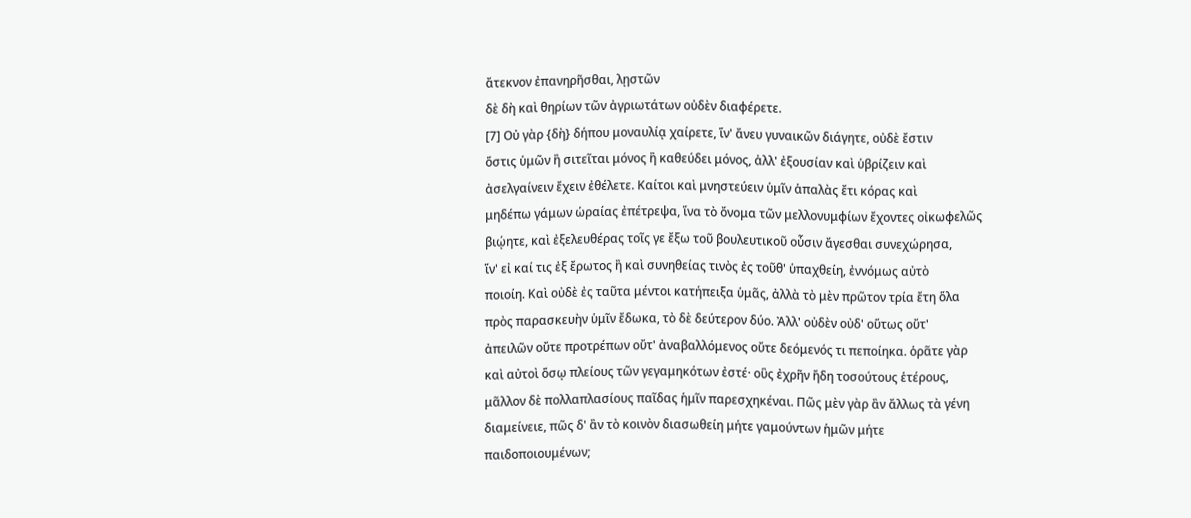ἄτεκνον ἐπανηρῆσθαι, λῃστῶν
δὲ δὴ καὶ θηρίων τῶν ἀγριωτάτων οὐδὲν διαφέρετε.
[7] Οὐ γὰρ {δὴ} δήπου μοναυλίᾳ χαίρετε, ἵν' ἄνευ γυναικῶν διάγητε, οὐδὲ ἔστιν
ὅστις ὑμῶν ἢ σιτεῖται μόνος ἢ καθεύδει μόνος, ἀλλ' ἐξουσίαν καὶ ὑβρίζειν καὶ
ἀσελγαίνειν ἔχειν ἐθέλετε. Καίτοι καὶ μνηστεύειν ὑμῖν ἁπαλὰς ἔτι κόρας καὶ
μηδέπω γάμων ὡραίας ἐπέτρεψα, ἵνα τὸ ὄνομα τῶν μελλονυμφίων ἔχοντες οἰκωφελῶς
βιῴητε, καὶ ἐξελευθέρας τοῖς γε ἔξω τοῦ βουλευτικοῦ οὖσιν ἄγεσθαι συνεχώρησα,
ἵν' εἰ καί τις ἐξ ἔρωτος ἢ καὶ συνηθείας τινὸς ἐς τοῦθ' ὑπαχθείη, ἐννόμως αὐτὸ
ποιοίη. Καὶ οὐδὲ ἐς ταῦτα μέντοι κατήπειξα ὑμᾶς, ἀλλὰ τὸ μὲν πρῶτον τρία ἔτη ὅλα
πρὸς παρασκευὴν ὑμῖν ἔδωκα, τὸ δὲ δεύτερον δύο. Ἀλλ' οὐδὲν οὐδ' οὕτως οὔτ'
ἀπειλῶν οὔτε προτρέπων οὔτ' ἀναβαλλόμενος οὔτε δεόμενός τι πεποίηκα. ὁρᾶτε γὰρ
καὶ αὐτοὶ ὅσῳ πλείους τῶν γεγαμηκότων ἐστέ· οὓς ἐχρῆν ἤδη τοσούτους ἑτέρους,
μᾶλλον δὲ πολλαπλασίους παῖδας ἡμῖν παρεσχηκέναι. Πῶς μὲν γὰρ ἂν ἄλλως τὰ γένη
διαμείνειε, πῶς δ' ἂν τὸ κοινὸν διασωθείη μήτε γαμούντων ἡμῶν μήτε
παιδοποιουμένων;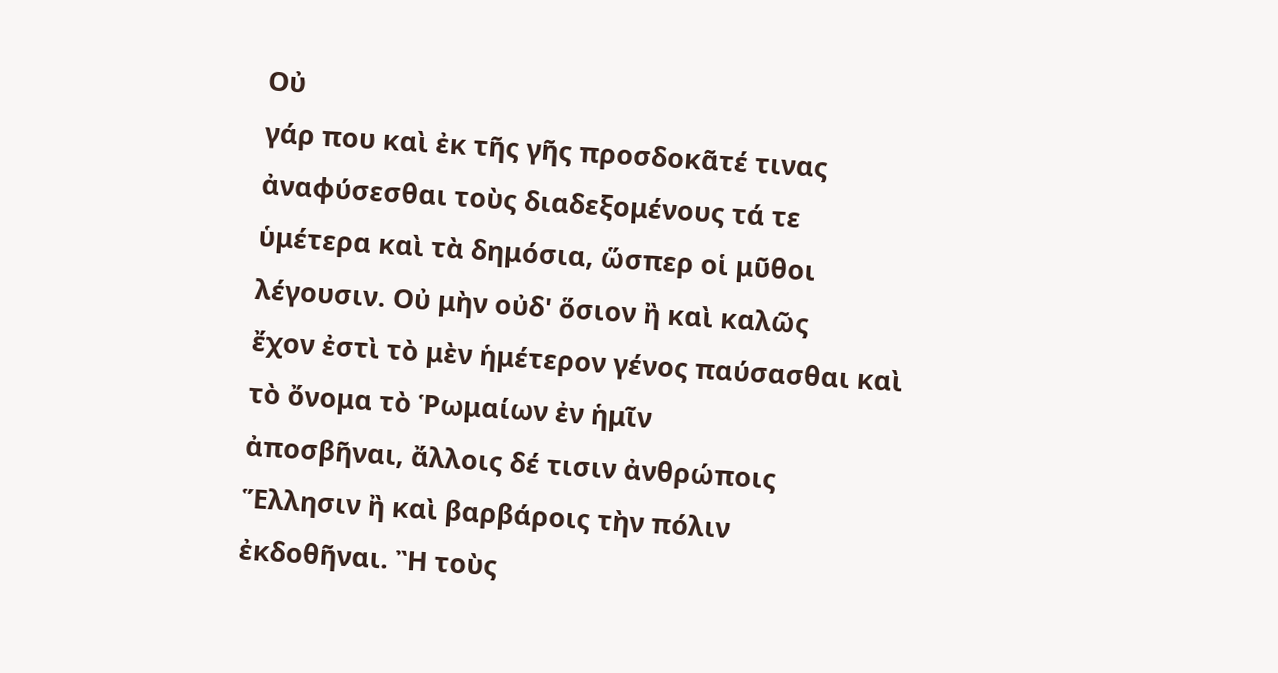Οὐ
γάρ που καὶ ἐκ τῆς γῆς προσδοκᾶτέ τινας ἀναφύσεσθαι τοὺς διαδεξομένους τά τε
ὑμέτερα καὶ τὰ δημόσια, ὥσπερ οἱ μῦθοι λέγουσιν. Οὐ μὴν οὐδ' ὅσιον ἢ καὶ καλῶς
ἔχον ἐστὶ τὸ μὲν ἡμέτερον γένος παύσασθαι καὶ τὸ ὄνομα τὸ Ῥωμαίων ἐν ἡμῖν
ἀποσβῆναι, ἄλλοις δέ τισιν ἀνθρώποις Ἕλλησιν ἢ καὶ βαρβάροις τὴν πόλιν
ἐκδοθῆναι. Ἢ τοὺς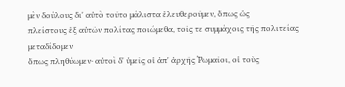μὲν δούλους δι' αὐτὸ τοῦτο μάλιστα ἐλευθεροῦμεν, ὅπως ὡς
πλείστους ἐξ αὐτῶν πολίτας ποιώμεθα, τοῖς τε συμμάχοις τῆς πολιτείας μεταδίδομεν
ὅπως πληθύωμεν· αὐτοὶ δ' ὑμεῖς οἱ ἀπ' ἀρχῆς Ῥωμαῖοι, οἱ τοὺς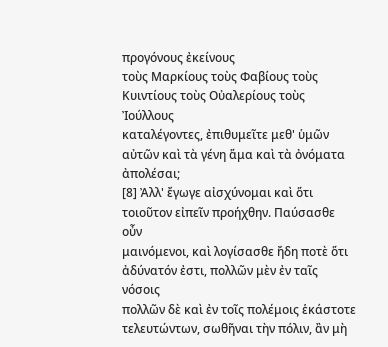προγόνους ἐκείνους
τοὺς Μαρκίους τοὺς Φαβίους τοὺς Κυιντίους τοὺς Οὐαλερίους τοὺς Ἰούλλους
καταλέγοντες, ἐπιθυμεῖτε μεθ' ὑμῶν αὐτῶν καὶ τὰ γένη ἅμα καὶ τὰ ὀνόματα
ἀπολέσαι;
[8] Ἀλλ' ἔγωγε αἰσχύνομαι καὶ ὅτι τοιοῦτον εἰπεῖν προήχθην. Παύσασθε οὖν
μαινόμενοι, καὶ λογίσασθε ἤδη ποτὲ ὅτι ἀδύνατόν ἐστι, πολλῶν μὲν ἐν ταῖς νόσοις
πολλῶν δὲ καὶ ἐν τοῖς πολέμοις ἑκάστοτε τελευτώντων, σωθῆναι τὴν πόλιν, ἂν μὴ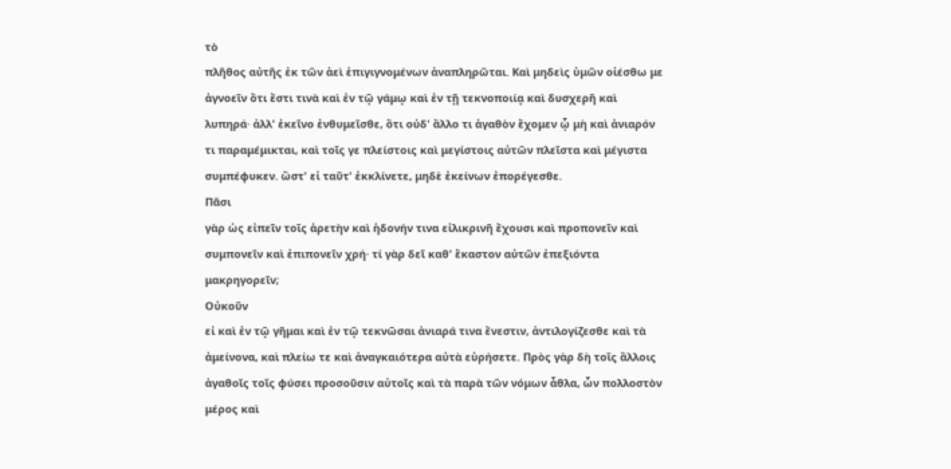τὸ
πλῆθος αὐτῆς ἐκ τῶν ἀεὶ ἐπιγιγνομένων ἀναπληρῶται. Καὶ μηδεὶς ὑμῶν οἰέσθω με
ἀγνοεῖν ὅτι ἔστι τινὰ καὶ ἐν τῷ γάμῳ καὶ ἐν τῇ τεκνοποιίᾳ καὶ δυσχερῆ καὶ
λυπηρά· ἀλλ' ἐκεῖνο ἐνθυμεῖσθε, ὅτι οὐδ' ἄλλο τι ἀγαθὸν ἔχομεν ᾧ μὴ καὶ ἀνιαρόν
τι παραμέμικται, καὶ τοῖς γε πλείστοις καὶ μεγίστοις αὐτῶν πλεῖστα καὶ μέγιστα
συμπέφυκεν. ὥστ' εἰ ταῦτ' ἐκκλίνετε, μηδὲ ἐκείνων ἐπορέγεσθε.
Πᾶσι
γὰρ ὡς εἰπεῖν τοῖς ἀρετὴν καὶ ἡδονήν τινα εἰλικρινῆ ἔχουσι καὶ προπονεῖν καὶ
συμπονεῖν καὶ ἐπιπονεῖν χρή· τί γὰρ δεῖ καθ' ἕκαστον αὐτῶν ἐπεξιόντα
μακρηγορεῖν;
Οὐκοῦν
εἰ καὶ ἐν τῷ γῆμαι καὶ ἐν τῷ τεκνῶσαι ἀνιαρά τινα ἔνεστιν, ἀντιλογίζεσθε καὶ τὰ
ἀμείνονα, καὶ πλείω τε καὶ ἀναγκαιότερα αὐτὰ εὑρήσετε. Πρὸς γὰρ δὴ τοῖς ἄλλοις
ἀγαθοῖς τοῖς φύσει προσοῦσιν αὐτοῖς καὶ τὰ παρὰ τῶν νόμων ἆθλα, ὧν πολλοστὸν
μέρος καὶ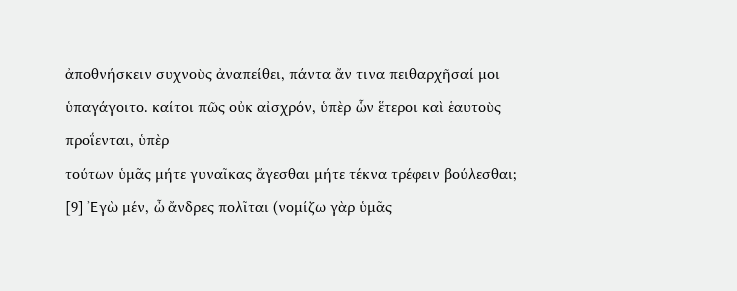ἀποθνήσκειν συχνοὺς ἀναπείθει, πάντα ἄν τινα πειθαρχῆσαί μοι
ὑπαγάγοιτο. καίτοι πῶς οὐκ αἰσχρόν, ὑπὲρ ὧν ἕτεροι καὶ ἑαυτοὺς προΐενται, ὑπὲρ
τούτων ὑμᾶς μήτε γυναῖκας ἄγεσθαι μήτε τέκνα τρέφειν βούλεσθαι;
[9] Ἐγὼ μέν, ὦ ἄνδρες πολῖται (νομίζω γὰρ ὑμᾶς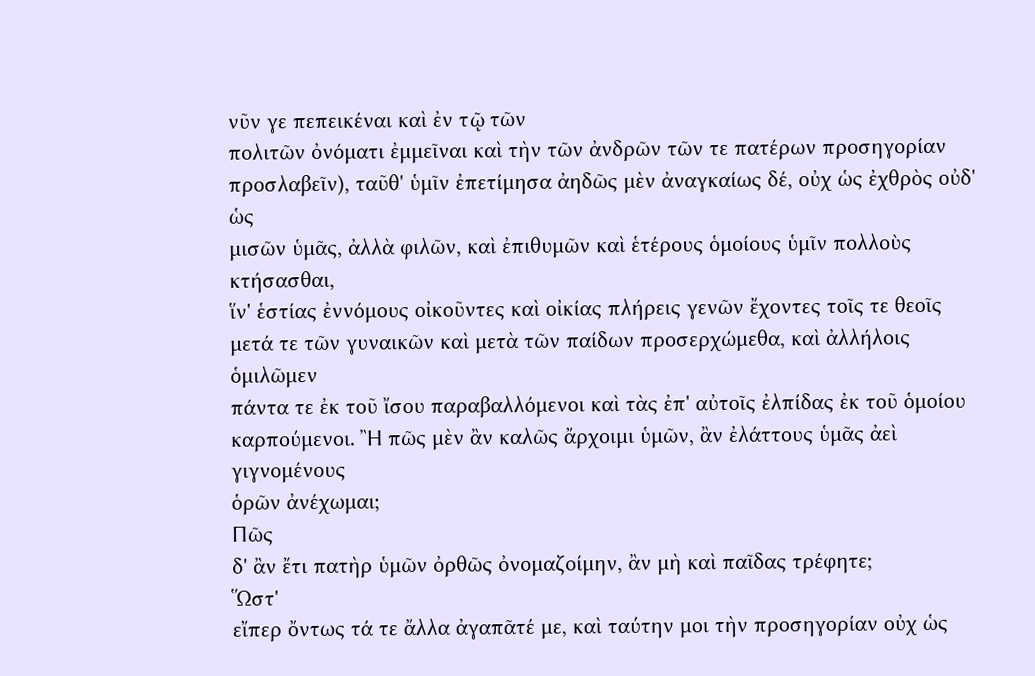νῦν γε πεπεικέναι καὶ ἐν τῷ τῶν
πολιτῶν ὀνόματι ἐμμεῖναι καὶ τὴν τῶν ἀνδρῶν τῶν τε πατέρων προσηγορίαν
προσλαβεῖν), ταῦθ' ὑμῖν ἐπετίμησα ἀηδῶς μὲν ἀναγκαίως δέ, οὐχ ὡς ἐχθρὸς οὐδ' ὡς
μισῶν ὑμᾶς, ἀλλὰ φιλῶν, καὶ ἐπιθυμῶν καὶ ἑτέρους ὁμοίους ὑμῖν πολλοὺς κτήσασθαι,
ἵν' ἑστίας ἐννόμους οἰκοῦντες καὶ οἰκίας πλήρεις γενῶν ἔχοντες τοῖς τε θεοῖς
μετά τε τῶν γυναικῶν καὶ μετὰ τῶν παίδων προσερχώμεθα, καὶ ἀλλήλοις ὁμιλῶμεν
πάντα τε ἐκ τοῦ ἴσου παραβαλλόμενοι καὶ τὰς ἐπ' αὐτοῖς ἐλπίδας ἐκ τοῦ ὁμοίου
καρπούμενοι. Ἢ πῶς μὲν ἂν καλῶς ἄρχοιμι ὑμῶν, ἂν ἐλάττους ὑμᾶς ἀεὶ γιγνομένους
ὁρῶν ἀνέχωμαι;
Πῶς
δ' ἂν ἔτι πατὴρ ὑμῶν ὀρθῶς ὀνομαζοίμην, ἂν μὴ καὶ παῖδας τρέφητε;
Ὥστ'
εἴπερ ὄντως τά τε ἄλλα ἀγαπᾶτέ με, καὶ ταύτην μοι τὴν προσηγορίαν οὐχ ὡς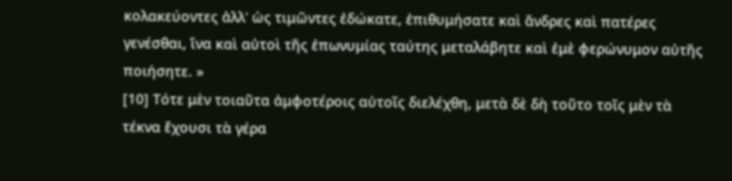κολακεύοντες ἀλλ' ὡς τιμῶντες ἐδώκατε, ἐπιθυμήσατε καὶ ἄνδρες καὶ πατέρες
γενέσθαι, ἵνα καὶ αὐτοὶ τῆς ἐπωνυμίας ταύτης μεταλάβητε καὶ ἐμὲ φερώνυμον αὐτῆς
ποιήσητε. »
[10] Τότε μὲν τοιαῦτα ἀμφοτέροις αὐτοῖς διελέχθη, μετὰ δὲ δὴ τοῦτο τοῖς μὲν τὰ
τέκνα ἔχουσι τὰ γέρα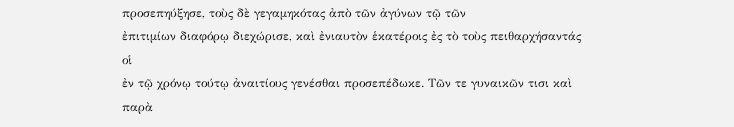προσεπηύξησε, τοὺς δὲ γεγαμηκότας ἀπὸ τῶν ἀγύνων τῷ τῶν
ἐπιτιμίων διαφόρῳ διεχώρισε, καὶ ἐνιαυτὸν ἑκατέροις ἐς τὸ τοὺς πειθαρχήσαντάς οἱ
ἐν τῷ χρόνῳ τούτῳ ἀναιτίους γενέσθαι προσεπέδωκε. Τῶν τε γυναικῶν τισι καὶ παρὰ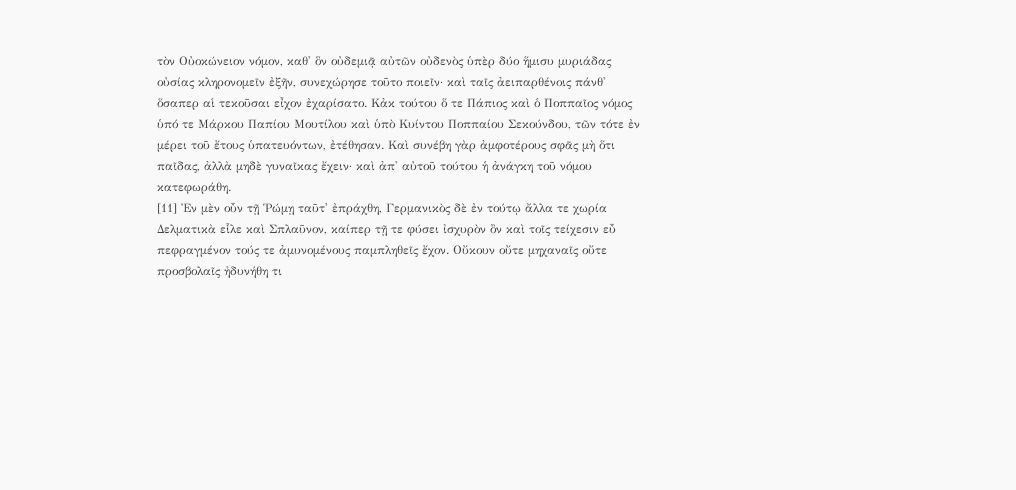τὸν Οὐοκώνειον νόμον, καθ' ὃν οὐδεμιᾷ αὐτῶν οὐδενὸς ὑπὲρ δύο ἥμισυ μυριάδας
οὐσίας κληρονομεῖν ἐξῆν, συνεχώρησε τοῦτο ποιεῖν· καὶ ταῖς ἀειπαρθένοις πάνθ'
ὅσαπερ αἱ τεκοῦσαι εἶχον ἐχαρίσατο. Κἀκ τούτου ὅ τε Πάπιος καὶ ὁ Ποππαῖος νόμος
ὑπό τε Μάρκου Παπίου Μουτίλου καὶ ὑπὸ Κυίντου Ποππαίου Σεκούνδου, τῶν τότε ἐν
μέρει τοῦ ἔτους ὑπατευόντων, ἐτέθησαν. Καὶ συνέβη γὰρ ἀμφοτέρους σφᾶς μὴ ὅτι
παῖδας, ἀλλὰ μηδὲ γυναῖκας ἔχειν· καὶ ἀπ' αὐτοῦ τούτου ἡ ἀνάγκη τοῦ νόμου
κατεφωράθη.
[11] Ἐν μὲν οὖν τῇ Ῥώμῃ ταῦτ' ἐπράχθη, Γερμανικὸς δὲ ἐν τούτῳ ἄλλα τε χωρία
Δελματικὰ εἷλε καὶ Σπλαῦνον, καίπερ τῇ τε φύσει ἰσχυρὸν ὂν καὶ τοῖς τείχεσιν εὖ
πεφραγμένον τούς τε ἀμυνομένους παμπληθεῖς ἔχον. Οὔκουν οὔτε μηχαναῖς οὔτε
προσβολαῖς ἠδυνήθη τι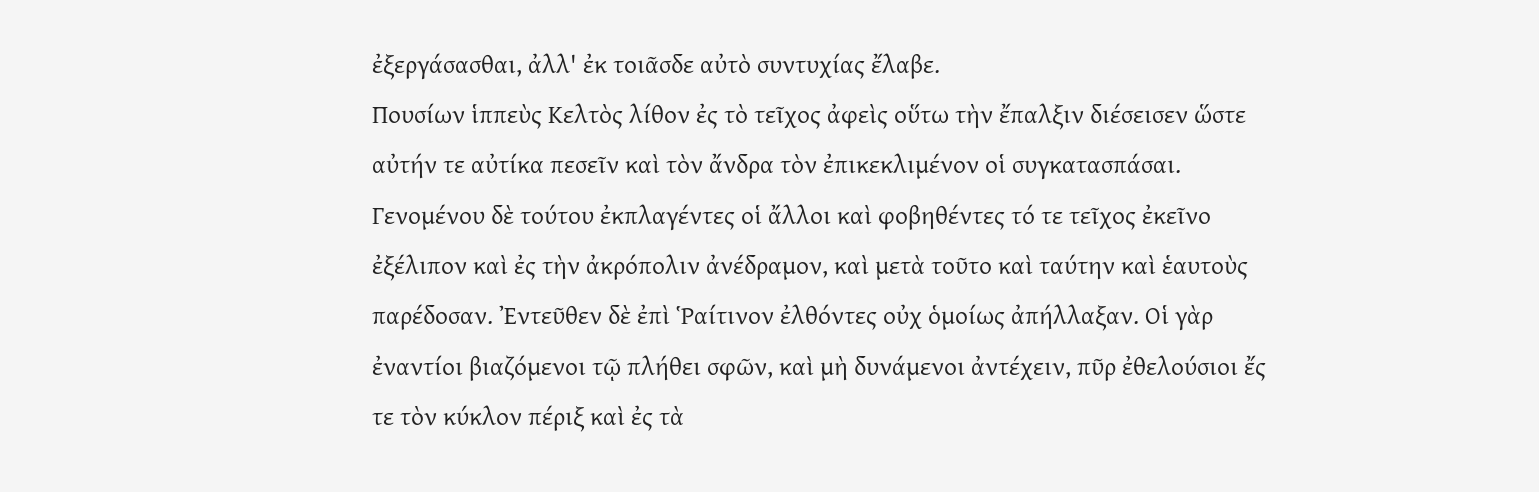ἐξεργάσασθαι, ἀλλ' ἐκ τοιᾶσδε αὐτὸ συντυχίας ἔλαβε.
Πουσίων ἱππεὺς Κελτὸς λίθον ἐς τὸ τεῖχος ἀφεὶς οὕτω τὴν ἔπαλξιν διέσεισεν ὥστε
αὐτήν τε αὐτίκα πεσεῖν καὶ τὸν ἄνδρα τὸν ἐπικεκλιμένον οἱ συγκατασπάσαι.
Γενομένου δὲ τούτου ἐκπλαγέντες οἱ ἄλλοι καὶ φοβηθέντες τό τε τεῖχος ἐκεῖνο
ἐξέλιπον καὶ ἐς τὴν ἀκρόπολιν ἀνέδραμον, καὶ μετὰ τοῦτο καὶ ταύτην καὶ ἑαυτοὺς
παρέδοσαν. Ἐντεῦθεν δὲ ἐπὶ Ῥαίτινον ἐλθόντες οὐχ ὁμοίως ἀπήλλαξαν. Οἱ γὰρ
ἐναντίοι βιαζόμενοι τῷ πλήθει σφῶν, καὶ μὴ δυνάμενοι ἀντέχειν, πῦρ ἐθελούσιοι ἔς
τε τὸν κύκλον πέριξ καὶ ἐς τὰ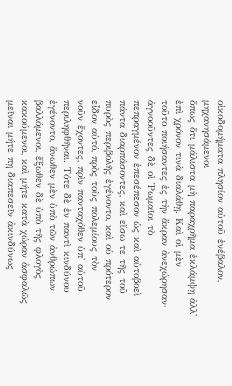οἰκοδομήματα πλησίον αὐτοῦ ἐνέβαλον, μηχανησάμενοι
ὅπως ὅτι μάλιστα μὴ παραχρῆμα ἐκλάμψῃ ἀλλ' ἐπὶ χρόνον τινὰ διαλάθῃ. Καὶ οἱ μὲν
τοῦτο ποιήσαντες ἐς τὴν ἄκραν ἀνεχώρησαν· ἀγνοοῦντες δὲ οἱ Ῥωμαῖοι τὸ
πεπραγμένον ἐπεσέπεσον ὡς καὶ αὐτοβοεὶ πάντα διαρπάσοντες, καὶ εἴσω τε τῆς τοῦ
πυρὸς περιβολῆς ἐγένοντο, καὶ οὐ πρότερον εἶδον αὐτό, πρὸς τοὺς πολεμίους τὸν
νοῦν ἔχοντες, πρὶν πανταχόθεν ὑπ' αὐτοῦ περιληφθῆναι. Τότε δὲ ἐν παντὶ κινδύνου
ἐγένοντο, ἄνωθεν μὲν ὑπὸ τῶν ἀνθρώπων βαλλόμενοι, ἔξωθεν δὲ ὑπὸ τῆς φλογὸς
κακούμενοι, καὶ μήτε κατὰ χώραν ἀσφαλῶς μεῖναι μήτε πῃ διαπεσεῖν ἀκινδύνως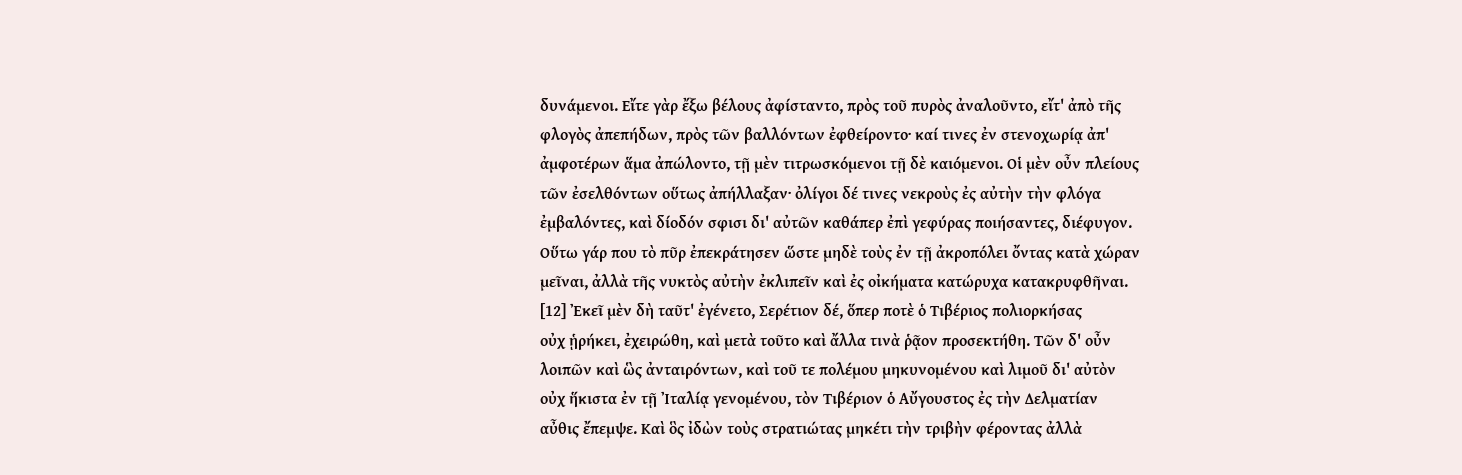δυνάμενοι. Εἴτε γὰρ ἔξω βέλους ἀφίσταντο, πρὸς τοῦ πυρὸς ἀναλοῦντο, εἴτ' ἀπὸ τῆς
φλογὸς ἀπεπήδων, πρὸς τῶν βαλλόντων ἐφθείροντο· καί τινες ἐν στενοχωρίᾳ ἀπ'
ἀμφοτέρων ἅμα ἀπώλοντο, τῇ μὲν τιτρωσκόμενοι τῇ δὲ καιόμενοι. Οἱ μὲν οὖν πλείους
τῶν ἐσελθόντων οὕτως ἀπήλλαξαν· ὀλίγοι δέ τινες νεκροὺς ἐς αὐτὴν τὴν φλόγα
ἐμβαλόντες, καὶ δίοδόν σφισι δι' αὐτῶν καθάπερ ἐπὶ γεφύρας ποιήσαντες, διέφυγον.
Οὕτω γάρ που τὸ πῦρ ἐπεκράτησεν ὥστε μηδὲ τοὺς ἐν τῇ ἀκροπόλει ὄντας κατὰ χώραν
μεῖναι, ἀλλὰ τῆς νυκτὸς αὐτὴν ἐκλιπεῖν καὶ ἐς οἰκήματα κατώρυχα κατακρυφθῆναι.
[12] Ἐκεῖ μὲν δὴ ταῦτ' ἐγένετο, Σερέτιον δέ, ὅπερ ποτὲ ὁ Τιβέριος πολιορκήσας
οὐχ ᾑρήκει, ἐχειρώθη, καὶ μετὰ τοῦτο καὶ ἄλλα τινὰ ῥᾷον προσεκτήθη. Τῶν δ' οὖν
λοιπῶν καὶ ὣς ἀνταιρόντων, καὶ τοῦ τε πολέμου μηκυνομένου καὶ λιμοῦ δι' αὐτὸν
οὐχ ἥκιστα ἐν τῇ Ἰταλίᾳ γενομένου, τὸν Τιβέριον ὁ Αὔγουστος ἐς τὴν Δελματίαν
αὖθις ἔπεμψε. Καὶ ὃς ἰδὼν τοὺς στρατιώτας μηκέτι τὴν τριβὴν φέροντας ἀλλὰ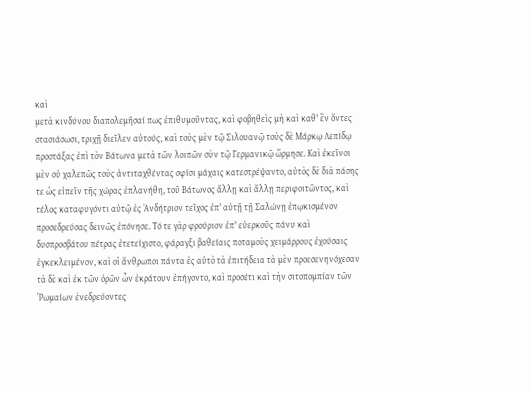καὶ
μετὰ κινδύνου διαπολεμῆσαί πως ἐπιθυμοῦντας, καὶ φοβηθεὶς μὴ καὶ καθ' ἓν ὄντες
στασιάσωσι, τριχῇ διεῖλεν αὐτούς, καὶ τοὺς μὲν τῷ Σιλουανῷ τοὺς δὲ Μάρκῳ Λεπίδῳ
προστάξας ἐπὶ τὸν Βάτωνα μετὰ τῶν λοιπῶν σὺν τῷ Γερμανικῷ ὥρμησε. Καὶ ἐκεῖνοι
μὲν οὐ χαλεπῶς τοὺς ἀντιταχθέντας σφίσι μάχαις κατεστρέψαντο, αὐτὸς δὲ διὰ πάσης
τε ὡς εἰπεῖν τῆς χώρας ἐπλανήθη, τοῦ Βάτωνος ἄλλῃ καὶ ἄλλῃ περιφοιτῶντος, καὶ
τέλος καταφυγόντι αὐτῷ ἐς Ἀνδήτριον τεῖχος ἐπ' αὐτῇ τῇ Σαλώνῃ ἐπῳκισμένον
προσεδρεύσας δεινῶς ἐπόνησε. Τό τε γὰρ φρούριον ἐπ' εὐερκοῦς πάνυ καὶ
δυσπροσβάτου πέτρας ἐτετείχιστο, φάραγξι βαθείαις ποταμοὺς χειμάρρους ἐχούσαις
ἐγκεκλειμένον, καὶ οἱ ἄνθρωποι πάντα ἐς αὐτὸ τὰ ἐπιτήδεια τὰ μὲν προεσενηνόχεσαν
τὰ δὲ καὶ ἐκ τῶν ὀρῶν ὧν ἐκράτουν ἐπήγοντο, καὶ προσέτι καὶ τὴν σιτοπομπίαν τῶν
Ῥωμαίων ἐνεδρεύοντες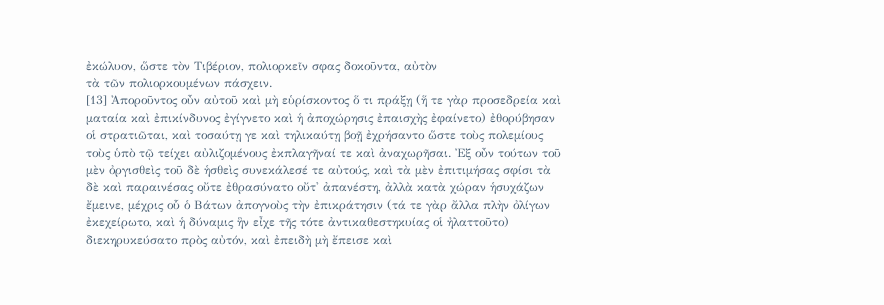ἐκώλυον, ὥστε τὸν Τιβέριον, πολιορκεῖν σφας δοκοῦντα, αὐτὸν
τὰ τῶν πολιορκουμένων πάσχειν.
[13] Ἀποροῦντος οὖν αὐτοῦ καὶ μὴ εὑρίσκοντος ὅ τι πράξῃ (ἥ τε γὰρ προσεδρεία καὶ
ματαία καὶ ἐπικίνδυνος ἐγίγνετο καὶ ἡ ἀποχώρησις ἐπαισχὴς ἐφαίνετο) ἐθορύβησαν
οἱ στρατιῶται, καὶ τοσαύτῃ γε καὶ τηλικαύτῃ βοῇ ἐχρήσαντο ὥστε τοὺς πολεμίους
τοὺς ὑπὸ τῷ τείχει αὐλιζομένους ἐκπλαγῆναί τε καὶ ἀναχωρῆσαι. Ἐξ οὖν τούτων τοῦ
μὲν ὀργισθεὶς τοῦ δὲ ἡσθεὶς συνεκάλεσέ τε αὐτούς, καὶ τὰ μὲν ἐπιτιμήσας σφίσι τὰ
δὲ καὶ παραινέσας οὔτε ἐθρασύνατο οὔτ' ἀπανέστη, ἀλλὰ κατὰ χώραν ἡσυχάζων
ἔμεινε, μέχρις οὗ ὁ Βάτων ἀπογνοὺς τὴν ἐπικράτησιν (τά τε γὰρ ἄλλα πλὴν ὀλίγων
ἐκεχείρωτο, καὶ ἡ δύναμις ἣν εἶχε τῆς τότε ἀντικαθεστηκυίας οἱ ἠλαττοῦτο)
διεκηρυκεύσατο πρὸς αὐτόν, καὶ ἐπειδὴ μὴ ἔπεισε καὶ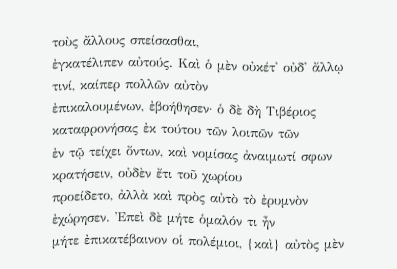τοὺς ἄλλους σπείσασθαι,
ἐγκατέλιπεν αὐτούς. Καὶ ὁ μὲν οὐκέτ' οὐδ' ἄλλῳ τινί, καίπερ πολλῶν αὐτὸν
ἐπικαλουμένων, ἐβοήθησεν· ὁ δὲ δὴ Τιβέριος καταφρονήσας ἐκ τούτου τῶν λοιπῶν τῶν
ἐν τῷ τείχει ὄντων, καὶ νομίσας ἀναιμωτί σφων κρατήσειν, οὐδὲν ἔτι τοῦ χωρίου
προείδετο, ἀλλὰ καὶ πρὸς αὐτὸ τὸ ἐρυμνὸν ἐχώρησεν. Ἐπεὶ δὲ μήτε ὁμαλόν τι ἦν
μήτε ἐπικατέβαινον οἱ πολέμιοι, {καὶ} αὐτὸς μὲν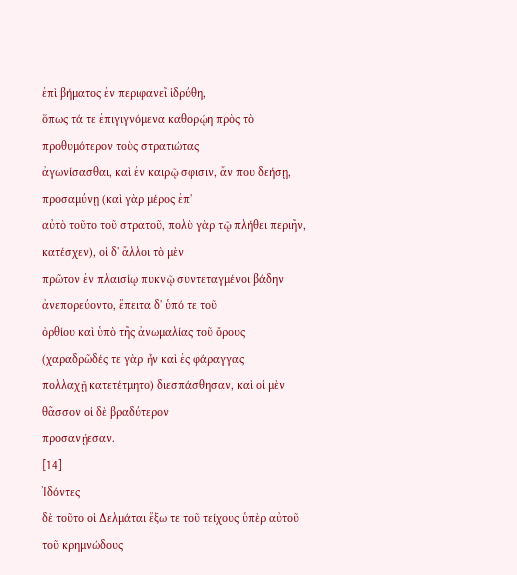ἐπὶ βήματος ἐν περιφανεῖ ἱδρύθη,
ὅπως τά τε ἐπιγιγνόμενα καθορῴη πρὸς τὸ προθυμότερον τοὺς στρατιώτας
ἀγωνίσασθαι, καὶ ἐν καιρῷ σφισιν, ἄν που δεήσῃ, προσαμύνῃ (καὶ γὰρ μέρος ἐπ'
αὐτὸ τοῦτο τοῦ στρατοῦ, πολὺ γὰρ τῷ πλήθει περιῆν, κατέσχεν), οἱ δ' ἄλλοι τὸ μὲν
πρῶτον ἐν πλαισίῳ πυκνῷ συντεταγμένοι βάδην ἀνεπορεύοντο, ἔπειτα δ' ὑπό τε τοῦ
ὀρθίου καὶ ὑπὸ τῆς ἀνωμαλίας τοῦ ὄρους (χαραδρῶδές τε γὰρ ἦν καὶ ἐς φάραγγας
πολλαχῇ κατετέτμητο) διεσπάσθησαν, καὶ οἱ μὲν θᾶσσον οἱ δὲ βραδύτερον
προσανῄεσαν.
[14]
Ἰδόντες
δὲ τοῦτο οἱ Δελμάται ἔξω τε τοῦ τείχους ὑπὲρ αὐτοῦ τοῦ κρημνώδους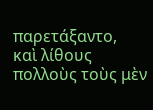παρετάξαντο,
καὶ λίθους πολλοὺς τοὺς μὲν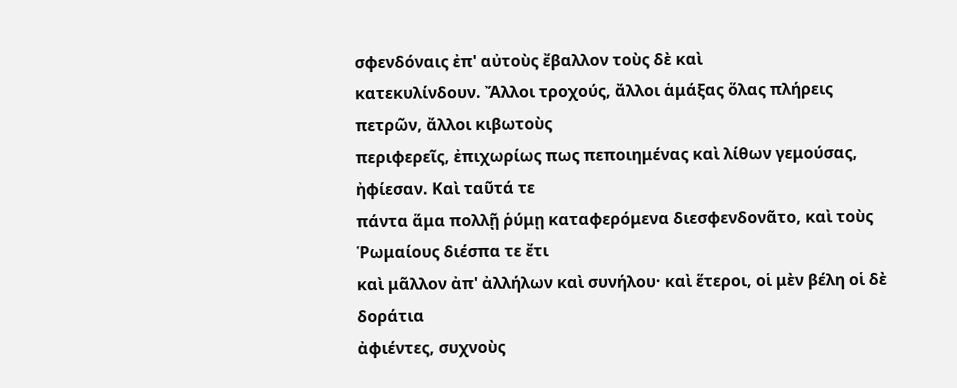σφενδόναις ἐπ' αὐτοὺς ἔβαλλον τοὺς δὲ καὶ
κατεκυλίνδουν. Ἄλλοι τροχούς, ἄλλοι ἁμάξας ὅλας πλήρεις πετρῶν, ἄλλοι κιβωτοὺς
περιφερεῖς, ἐπιχωρίως πως πεποιημένας καὶ λίθων γεμούσας, ἠφίεσαν. Καὶ ταῦτά τε
πάντα ἅμα πολλῇ ῥύμῃ καταφερόμενα διεσφενδονᾶτο, καὶ τοὺς Ῥωμαίους διέσπα τε ἔτι
καὶ μᾶλλον ἀπ' ἀλλήλων καὶ συνήλου· καὶ ἕτεροι, οἱ μὲν βέλη οἱ δὲ δοράτια
ἀφιέντες, συχνοὺς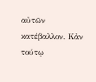αὐτῶν κατέβαλλον. Κἀν τούτῳ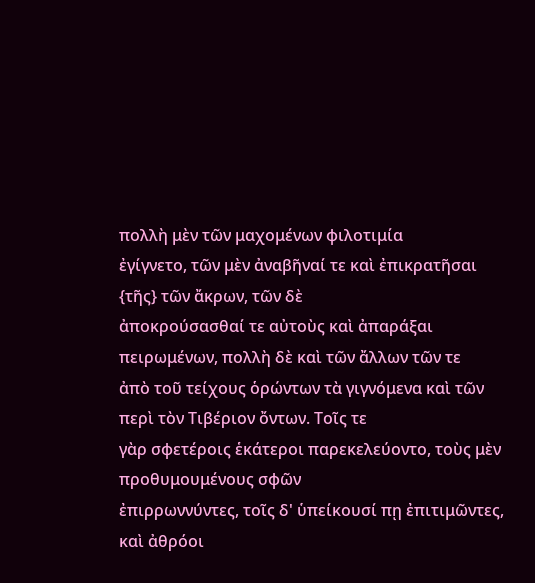πολλὴ μὲν τῶν μαχομένων φιλοτιμία
ἐγίγνετο, τῶν μὲν ἀναβῆναί τε καὶ ἐπικρατῆσαι {τῆς} τῶν ἄκρων, τῶν δὲ
ἀποκρούσασθαί τε αὐτοὺς καὶ ἀπαράξαι πειρωμένων, πολλὴ δὲ καὶ τῶν ἄλλων τῶν τε
ἀπὸ τοῦ τείχους ὁρώντων τὰ γιγνόμενα καὶ τῶν περὶ τὸν Τιβέριον ὄντων. Τοῖς τε
γὰρ σφετέροις ἑκάτεροι παρεκελεύοντο, τοὺς μὲν προθυμουμένους σφῶν
ἐπιρρωννύντες, τοῖς δ' ὑπείκουσί πῃ ἐπιτιμῶντες, καὶ ἀθρόοι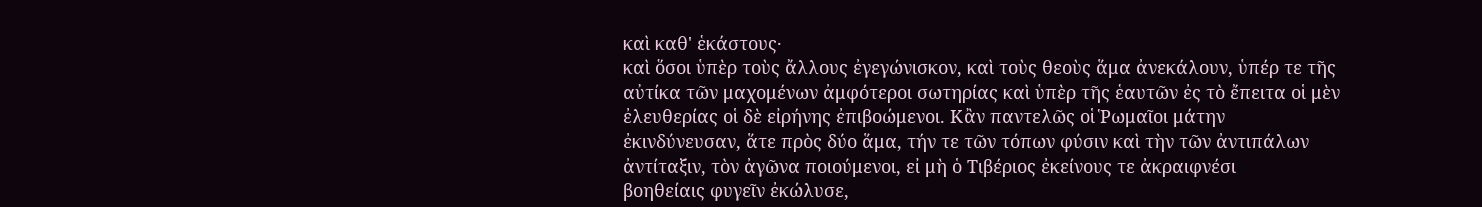καὶ καθ' ἑκάστους·
καὶ ὅσοι ὑπὲρ τοὺς ἄλλους ἐγεγώνισκον, καὶ τοὺς θεοὺς ἅμα ἀνεκάλουν, ὑπέρ τε τῆς
αὐτίκα τῶν μαχομένων ἀμφότεροι σωτηρίας καὶ ὑπὲρ τῆς ἑαυτῶν ἐς τὸ ἔπειτα οἱ μὲν
ἐλευθερίας οἱ δὲ εἰρήνης ἐπιβοώμενοι. Κἂν παντελῶς οἱ Ῥωμαῖοι μάτην
ἐκινδύνευσαν, ἅτε πρὸς δύο ἅμα, τήν τε τῶν τόπων φύσιν καὶ τὴν τῶν ἀντιπάλων
ἀντίταξιν, τὸν ἀγῶνα ποιούμενοι, εἰ μὴ ὁ Τιβέριος ἐκείνους τε ἀκραιφνέσι
βοηθείαις φυγεῖν ἐκώλυσε,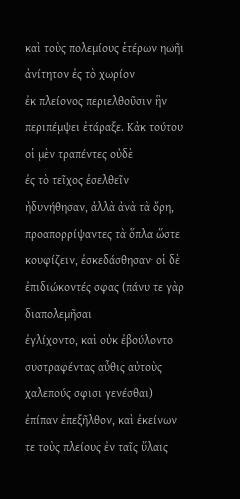καὶ τοὺς πολεμίους ἑτέρων ηωῆι ἀνίτητον ἐς τὸ χωρίον
ἐκ πλείονος περιελθοῦσιν ἣν περιπέμψει ἐτάραξε. Κἀκ τούτου οἱ μὲν τραπέντες οὐδὲ
ἐς τὸ τεῖχος ἐσελθεῖν ἠδυνήθησαν, ἀλλὰ ἀνὰ τὰ ὄρη, προαπορρίψαντες τὰ ὅπλα ὥστε
κουφίζειν, ἐσκεδάσθησαν· οἱ δὲ ἐπιδιώκοντές σφας (πάνυ τε γὰρ διαπολεμῆσαι
ἐγλίχοντο, καὶ οὐκ ἐβούλοντο συστραφέντας αὖθις αὐτοὺς χαλεπούς σφισι γενέσθαι)
ἐπίπαν ἐπεξῆλθον, καὶ ἐκείνων τε τοὺς πλείους ἐν ταῖς ὕλαις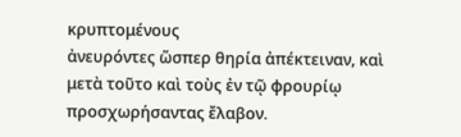κρυπτομένους
ἀνευρόντες ὥσπερ θηρία ἀπέκτειναν, καὶ μετὰ τοῦτο καὶ τοὺς ἐν τῷ φρουρίῳ
προσχωρήσαντας ἔλαβον.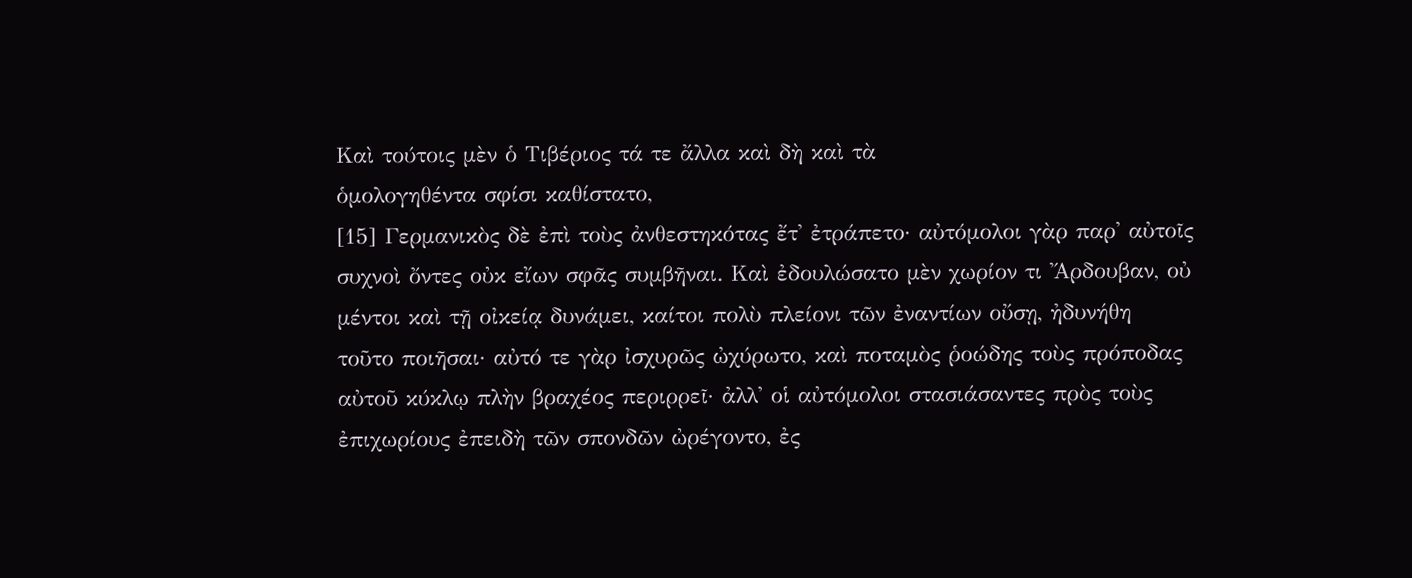Καὶ τούτοις μὲν ὁ Τιβέριος τά τε ἄλλα καὶ δὴ καὶ τὰ
ὁμολογηθέντα σφίσι καθίστατο,
[15] Γερμανικὸς δὲ ἐπὶ τοὺς ἀνθεστηκότας ἔτ' ἐτράπετο· αὐτόμολοι γὰρ παρ' αὐτοῖς
συχνοὶ ὄντες οὐκ εἴων σφᾶς συμβῆναι. Καὶ ἐδουλώσατο μὲν χωρίον τι Ἄρδουβαν, οὐ
μέντοι καὶ τῇ οἰκείᾳ δυνάμει, καίτοι πολὺ πλείονι τῶν ἐναντίων οὔσῃ, ἠδυνήθη
τοῦτο ποιῆσαι· αὐτό τε γὰρ ἰσχυρῶς ὠχύρωτο, καὶ ποταμὸς ῥοώδης τοὺς πρόποδας
αὐτοῦ κύκλῳ πλὴν βραχέος περιρρεῖ· ἀλλ' οἱ αὐτόμολοι στασιάσαντες πρὸς τοὺς
ἐπιχωρίους ἐπειδὴ τῶν σπονδῶν ὠρέγοντο, ἐς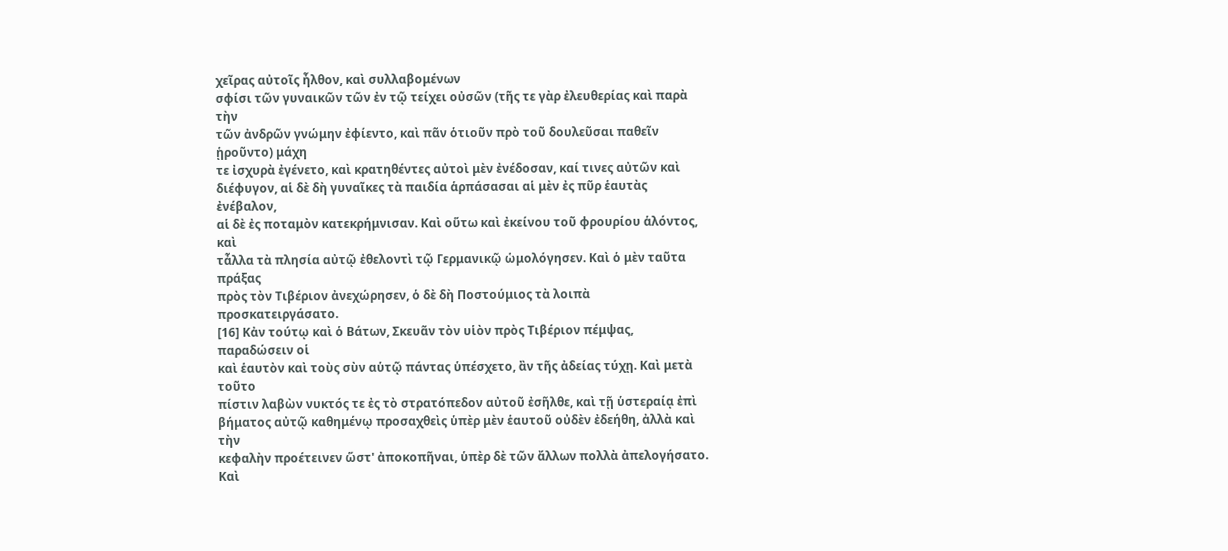χεῖρας αὐτοῖς ἦλθον, καὶ συλλαβομένων
σφίσι τῶν γυναικῶν τῶν ἐν τῷ τείχει οὐσῶν (τῆς τε γὰρ ἐλευθερίας καὶ παρὰ τὴν
τῶν ἀνδρῶν γνώμην ἐφίεντο, καὶ πᾶν ὁτιοῦν πρὸ τοῦ δουλεῦσαι παθεῖν ᾑροῦντο) μάχη
τε ἰσχυρὰ ἐγένετο, καὶ κρατηθέντες αὐτοὶ μὲν ἐνέδοσαν, καί τινες αὐτῶν καὶ
διέφυγον, αἱ δὲ δὴ γυναῖκες τὰ παιδία ἁρπάσασαι αἱ μὲν ἐς πῦρ ἑαυτὰς ἐνέβαλον,
αἱ δὲ ἐς ποταμὸν κατεκρήμνισαν. Καὶ οὕτω καὶ ἐκείνου τοῦ φρουρίου ἁλόντος, καὶ
τἆλλα τὰ πλησία αὐτῷ ἐθελοντὶ τῷ Γερμανικῷ ὡμολόγησεν. Καὶ ὁ μὲν ταῦτα πράξας
πρὸς τὸν Τιβέριον ἀνεχώρησεν, ὁ δὲ δὴ Ποστούμιος τὰ λοιπὰ προσκατειργάσατο.
[16] Κἀν τούτῳ καὶ ὁ Βάτων, Σκευᾶν τὸν υἱὸν πρὸς Τιβέριον πέμψας, παραδώσειν οἱ
καὶ ἑαυτὸν καὶ τοὺς σὺν αὑτῷ πάντας ὑπέσχετο, ἂν τῆς ἀδείας τύχῃ. Καὶ μετὰ τοῦτο
πίστιν λαβὼν νυκτός τε ἐς τὸ στρατόπεδον αὐτοῦ ἐσῆλθε, καὶ τῇ ὑστεραίᾳ ἐπὶ
βήματος αὐτῷ καθημένῳ προσαχθεὶς ὑπὲρ μὲν ἑαυτοῦ οὐδὲν ἐδεήθη, ἀλλὰ καὶ τὴν
κεφαλὴν προέτεινεν ὥστ' ἀποκοπῆναι, ὑπὲρ δὲ τῶν ἄλλων πολλὰ ἀπελογήσατο. Καὶ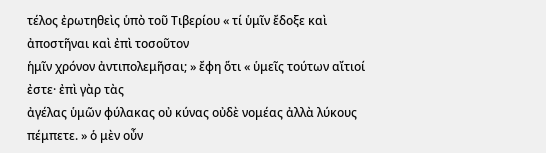τέλος ἐρωτηθεὶς ὑπὸ τοῦ Τιβερίου « τί ὑμῖν ἔδοξε καὶ ἀποστῆναι καὶ ἐπὶ τοσοῦτον
ἡμῖν χρόνον ἀντιπολεμῆσαι; » ἔφη ὅτι « ὑμεῖς τούτων αἴτιοί ἐστε· ἐπὶ γὰρ τὰς
ἀγέλας ὑμῶν φύλακας οὐ κύνας οὐδὲ νομέας ἀλλὰ λύκους πέμπετε. » ὁ μὲν οὖν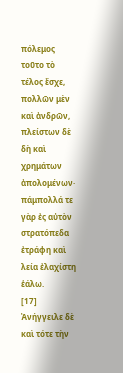πόλεμος τοῦτο τὸ τέλος ἔσχε, πολλῶν μὲν καὶ ἀνδρῶν, πλείστων δὲ δὴ καὶ χρημάτων
ἀπολομένων· πάμπολλά τε γὰρ ἐς αὐτὸν στρατόπεδα ἐτράφη καὶ λεία ἐλαχίστη ἑάλω.
[17] Ἀνήγγειλε δὲ καὶ τότε τὴν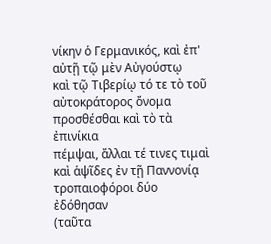νίκην ὁ Γερμανικός, καὶ ἐπ' αὐτῇ τῷ μὲν Αὐγούστῳ
καὶ τῷ Τιβερίῳ τό τε τὸ τοῦ αὐτοκράτορος ὄνομα προσθέσθαι καὶ τὸ τὰ ἐπινίκια
πέμψαι, ἄλλαι τέ τινες τιμαὶ καὶ ἁψῖδες ἐν τῇ Παννονίᾳ τροπαιοφόροι δύο ἐδόθησαν
(ταῦτα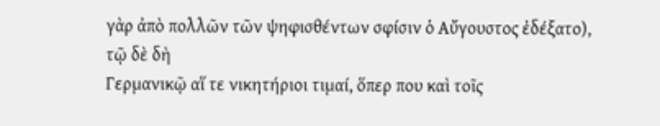γὰρ ἀπὸ πολλῶν τῶν ψηφισθέντων σφίσιν ὁ Αὔγουστος ἐδέξατο), τῷ δὲ δὴ
Γερμανικῷ αἵ τε νικητήριοι τιμαί, ὅπερ που καὶ τοῖς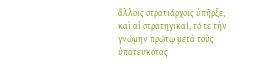ἄλλοις στρατιάρχοις ὑπῆρξε,
καὶ αἱ στρατηγικαί, τό τε τὴν γνώμην πρώτῳ μετὰ τοὺς ὑπατευκότας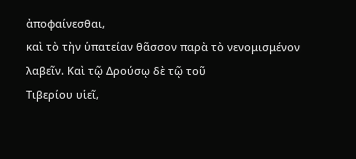ἀποφαίνεσθαι,
καὶ τὸ τὴν ὑπατείαν θᾶσσον παρὰ τὸ νενομισμένον λαβεῖν. Καὶ τῷ Δρούσῳ δὲ τῷ τοῦ
Τιβερίου υἱεῖ,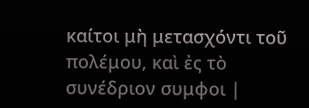καίτοι μὴ μετασχόντι τοῦ πολέμου, καὶ ἐς τὸ συνέδριον συμφοι |